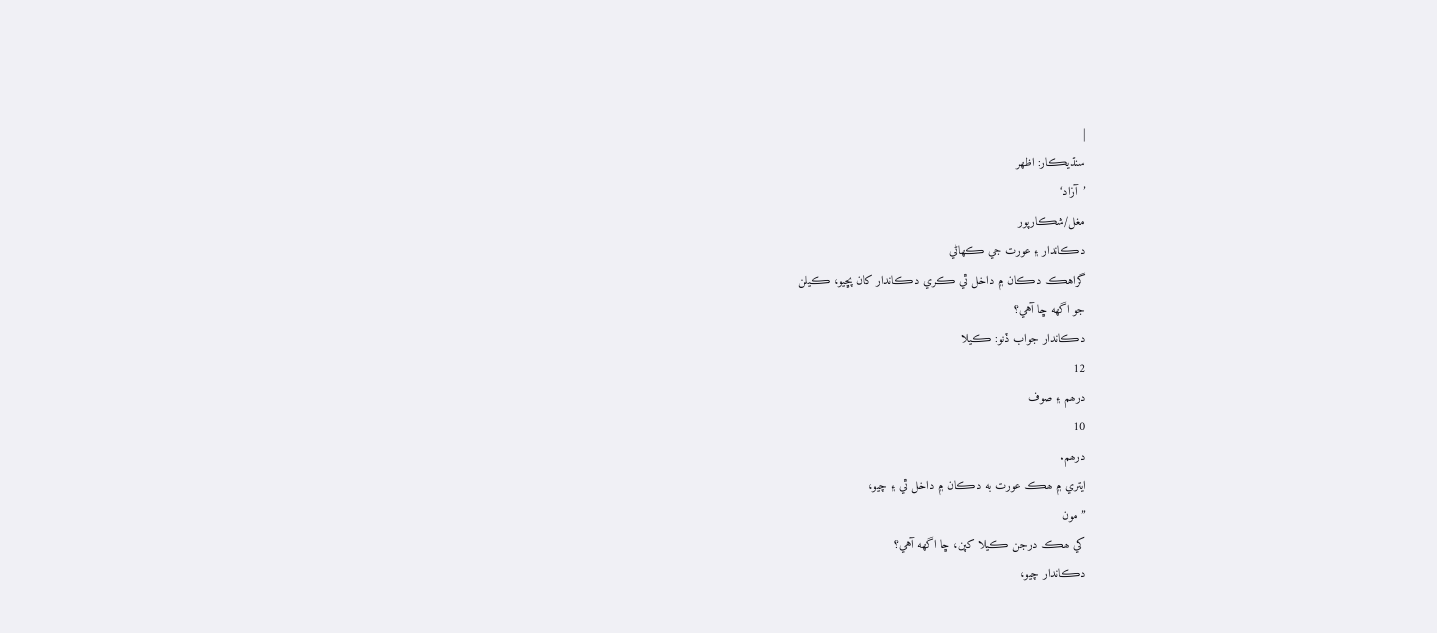|
سنڌيڪار: اظھر
’آزاد‘
مغل/شڪارپور
دڪاندار ۽ عورت جي ڪهاڻي
گراهڪ دڪان ۾ داخل ٿي ڪري دڪاندار کان پڇيو، ڪيلن
جو اگهه ڇا آهي؟
دڪاندار جواب ڏنو: ڪيلا
12
درھم ۽ صوف
10
درھم.
ايتري ۾ ھڪ عورت به دڪان ۾ داخل ٿي ۽ چيو،
”مون
کي ھڪ درجن ڪيلا کپن، ڇا اگهه آهي؟
دڪاندار چيو،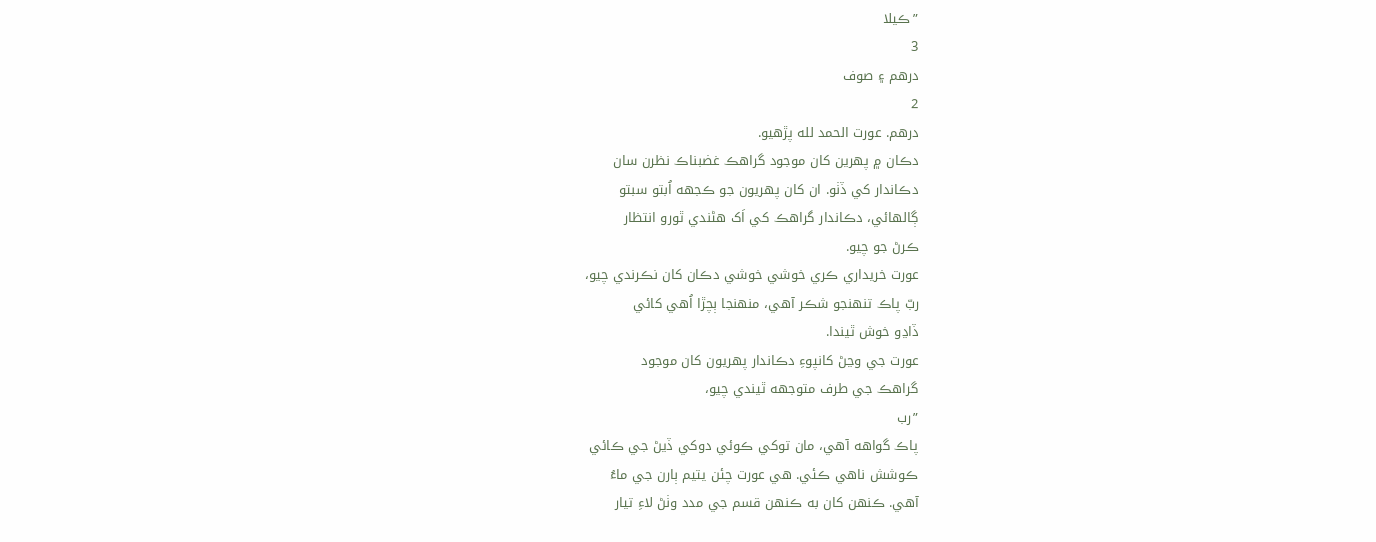”ڪيلا
3
درھم ۽ صوف
2
درھم. عورت الحمد لله پڙهيو.
دڪان ۾ پھرين کان موجود گراھڪ غضبناڪ نظرن سان
دڪاندار کي ڏٺو. ان کان پھريون جو ڪجهه اُبتو سبتو
ڳالھائي، دڪاندار گراھڪ کي اَک ھڻندي ٿورو انتظار
ڪرڻ جو چيو.
عورت خريداري ڪري خوشي خوشي دڪان کان نڪرندي چيو،
ربّ پاڪ تنھنجو شڪر آهي، منھنجا ٻچڙا اُھي کائي
ڏاڍو خوش ٿيندا.
عورت جي وڃڻ کانپوءِ دڪاندار پھريون کان موجود
گراھڪ جي طرف متوجهه ٿيندي چيو،
”رب
پاڪ گواھه آهي، مان توکي ڪوئي دوکي ڏيڻ جي ڪائي
ڪوشش ناهي ڪئي. ھي عورت چئن يتيم ٻارن جي ماءُ
آهي. ڪنھن کان به ڪنھن قسم جي مدد وٺڻ لاءِ تيار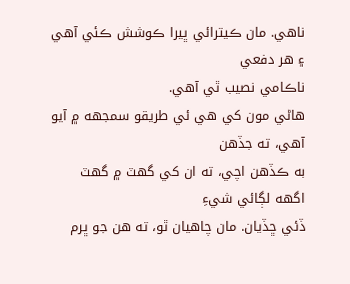ناهي. مان ڪيترائي ڀيرا ڪوشش ڪئي آهي ۽ ھر دفعي
ناڪامي نصيب ٿي آهي.
ھاڻي مون کي ھي ئي طريقو سمجهه ۾ آيو آهي، ته جڏهن
به ڪڏهن اچي، ته ان کي گهٽ ۾ گهٽ اگهه لڳائي شيءِ
ڏئي ڇڏيان. مان چاهيان ٿو، ته ھن جو ڀرم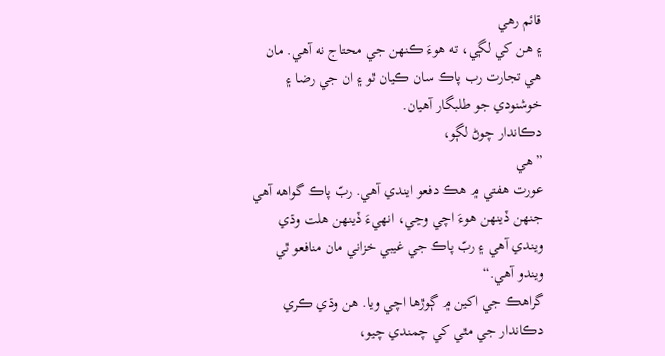قائم رھي
۽ ھن کي لڳي، ته ھوءَ ڪنھن جي محتاج نه آهي. مان
ھي تجارت رب پاڪ سان ڪيان ٿو ۽ ان جي رضا ۽
خوشنودي جو طلبگار آهيان.
دڪاندار چوڻ لڳو،
”ھي
عورت ھفتي ۾ ھڪ دفعو ايندي آهي. ربّ پاڪ گواھه آهي
جنھن ڏينھن ھوءَ اچي وڃي، انھيءَ ڏينھن ھلت وڌي
ويندي آهي ۽ ربّ پاڪ جي غيبي خزاني مان منافعو ٿي
ويندو آهي.“
گراهڪ جي اکين ۾ ڳوڙها اچي ويا. ھن وڌي ڪري
دڪاندار جي مٿي کي چمندي چيو،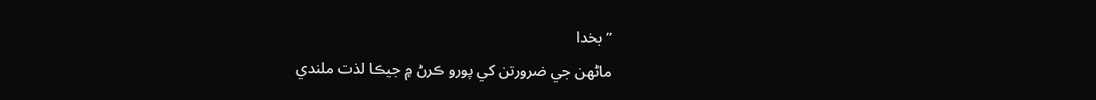”بخدا
ماڻھن جي ضرورتن کي پورو ڪرڻ ۾ جيڪا لذت ملندي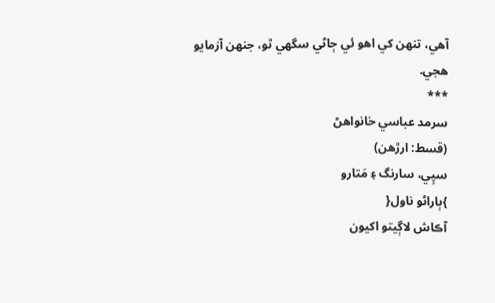آهي، تنھن کي اھو ئي ڄاڻي سگهي ٿو، جنھن آزمايو
ھجي.
***
سرمد عباسي خانواهڻ
(قسط: ارڙهن)
سپِي، سارنگ ۽ مَتارو
}ٻاراڻو ناول{
آڪاش لاڳيتو اکيون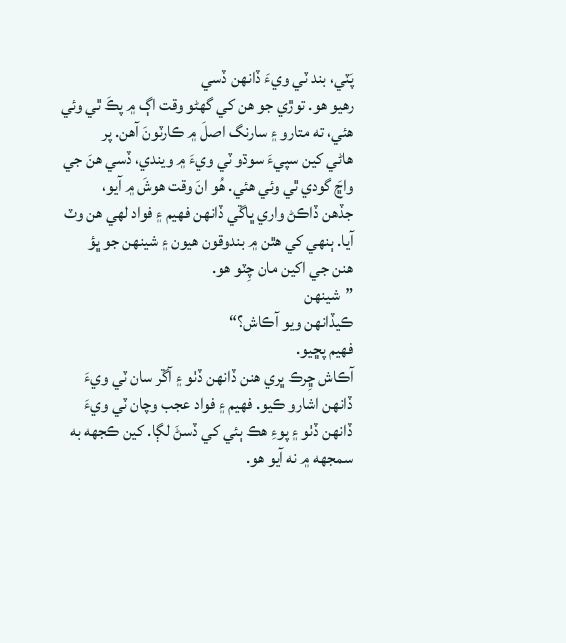پَٽي، بند ٽي ويءَ ڏانھن ڏسي
رھيو ھو. توڙي جو ھن کي گهڻو وقت اڳ ۾ پڪَ ٿي وئي
ھئي، ته متارو ۽ سارنگ اصلَ ۾ ڪارٽونَ آھن. پر
ھاڻي کين سپيءَ سوڌو ٽي ويءَ ۾ ويندي، ڏسي ھنَ جي
واڇَ گودي ٿي وئي ھئي. ھُو انَ وقت ھوشَ ۾ آيو،
جڏھن ڏاڪڻ واري ڀاڱي ڏانھن فھيم ۽ فواد لھي ھن وٽ
آيا. ٻنھي کي ھٿن ۾ بندوقون ھيون ۽ شينھن جو ڀؤ
ھنن جي اکين مان چِٽو ھو.
”شينھن
ڪيڏانھن ويو آڪاش؟“
فھيم پڇيو.
آڪاش ڇِرڪ ڀري ھنن ڏانھن ڏٺو ۽ آڱر سان ٽي ويءَ
ڏانھن اشارو ڪيو. فھيم ۽ فواد عجب وچان ٽي ويءَ
ڏانھن ڏٺو ۽ پوءِ ھڪ ٻئي کي ڏسڻَ لڳا. کين ڪجهه به
سمجهه ۾ نه آيو ھو.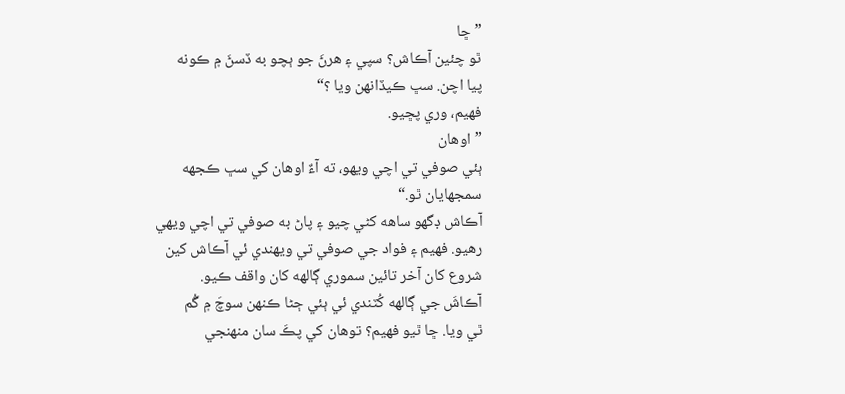”ڇا
ٿو چئين آڪاش؟ سپي ۽ ھرڻَ جو ٻچو به ڏسڻَ ۾ ڪونه
پيا اچن. سڀ ڪيڏانھن ويا ؟“
فھيم، وري پڇيو.
”اوھان
ٻئي صوفي تي اچي ويھو، ته آءٌ اوھان کي سڀ ڪجهه
سمجهايان ٿو.“
آڪاش ڊگهو ساھه کڻي چيو ۽ پاڻ به صوفي تي اچي ويھي
رھيو. فھيم ۽ فواد جي صوفي تي ويھندي ئي آڪاش کين
شروع کان آخر تائين سموري ڳالھه کان واقف ڪيو.
آڪاشَ جي ڳالھه کُٽندي ئي ٻئي ڄڻا ڪنھن سوچَ ۾ گُم
ٿي ويا. ڇا ٿيو فھيم؟ توھان کي پڪَ سان منھنجي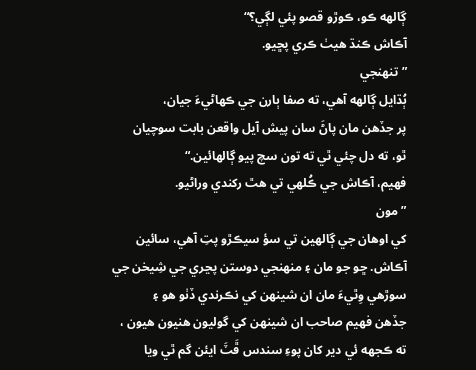ڳالھه ڪو، ڪوڙو قصو پئي لڳي؟“
آڪاش ڪنڌ ھيٺ ڪري پڇيو.
”تنھنجي
ٻُڌايل ڳالھه آھي، ته صفا ٻارن جي ڪھاڻيءَ جيان،
پر جڏھن مان پاڻَ سان پيش آيل واقعن بابت سوچيان
ٿو، ته دل چئي ٿي ته تون سچ پيو ڳالھائين.“
فھيم، آڪاش جي ڪُلھي تي ھٿ رکندي وراڻيو.
”مون
کي اوھان جي ڳالھين تي سؤ سيڪڙو پتِ آھي، سائين
آڪاش. ڇو جو مان ۽ منھنجي دوستن پڃري جي شِيخن جي
سوڙھي وِٿيءَ مان ان شينھن کي نڪرندي ڏٺو ھو ۽
جڏھن فھيم صاحب ان شينھن کي گوليون ھنيون ھيون ،
ته ڪجهه ئي دير کان پوءِ سندس ڦَٽَ ايئن گم ٿي ويا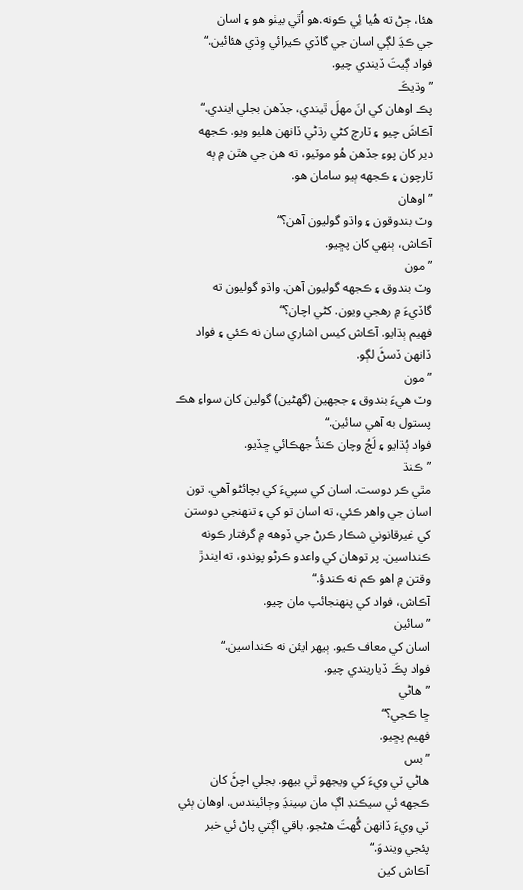ھئا، ڄڻ ته ھُيا ئِي ڪونه.ھو اُٿي بيٺو ھو ۽ اسان
جي ڪڍَ لڳي اسان جي گاڏي ڪيرائي وِڌي ھئائين.“
فواد ڳيتَ ڏيندي چيو.
”وڌيڪَ
پڪ اوھان کي انَ مھلَ ٿيندي، جڏھن بجلي ايندي.“
آڪاشَ چيو ۽ ٽارچ کڻي رڌڻي ڏانھن ھليو ويو. ڪجهه
دير کان پوءِ جڏھن ھُو موٽيو، ته ھن جي ھٿن ۾ ٻه
ٽارچون ۽ ڪجهه ٻيو سامان ھو.
”اوھان
وٽ بندوقون ۽ واڌو گوليون آھن؟“
آڪاش، ٻنھي کان پڇيو.
”مون
وٽ بندوق ۽ ڪجهه گوليون آھن. واڌو گوليون ته
گاڏيءَ ۾ رھجي ويون. کڻي اچان؟“
فھيم ٻڌايو. آڪاش کيس اشاري سان نه ڪئي ۽ فواد
ڏانھن ڏسڻَ لڳو.
”مون
وٽ ھيءَ بندوق ۽ ججهين (گهڻين) گولين کان سواءِ ھڪ
پستول به آھي سائين.“
فواد ٻُڌايو ۽ لَڄُ وچان ڪنڌُ جهڪائي ڇڏيو.
”ڪنڌ
مٿي ڪر دوست. اسان کي سپيءَ کي بچائڻو آھي. تون
اسان جي واھر ڪئي، ته اسان تو کي ۽ تنھنجي دوستن
کي غيرقانوني شڪار ڪرڻ جي ڏوھه ۾ گرفتار ڪونه
ڪنداسين. پر توھان کي واعدو ڪرڻو پوندو، ته ايندڙ
وقتن ۾ اھو ڪم نه ڪندؤ.“
آڪاش، فواد کي پنھنجائپ مان چيو.
”سائين
اسان کي معاف ڪيو. ٻيھر ايئن نه ڪنداسين.“
فواد پڪَ ڏياريندي چيو.
”ھاڻي
ڇا ڪجي؟“
فھيم پڇيو.
”بس
ھاڻي ٽي ويءَ کي ويجهو ٿي بيھو. بجلي اچڻَ کان
ڪجهه ئي سيڪنڊ اڳ مان سِينڍَ وڄائيندس. اوھان ٻئي
ٽي ويءَ ڏانھن گُهتَ ھڻجو. باقي اڳتي پاڻ ئي خبر
پئجي ويندوَ.“
آڪاش کين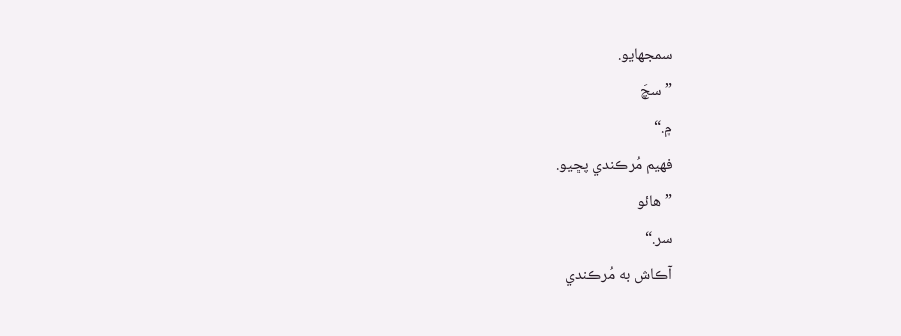سمجهايو.
”سچَ
۾.“
فھيم مُرڪندي پڇيو.
”ھائو
سر.“
آڪاش به مُرڪندي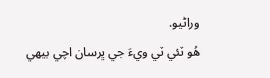وراڻيو.
ھُو ٽئي ٽي ويءَ جي ڀرسان اچي بيھي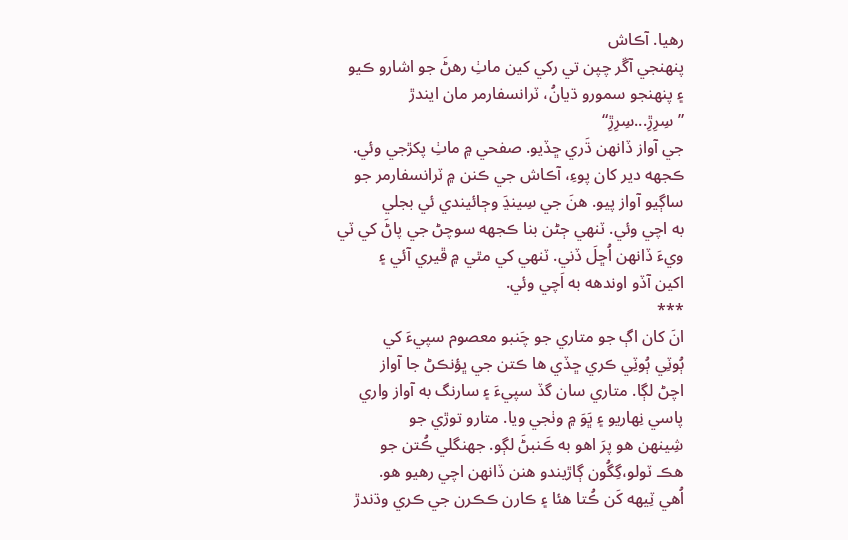رھيا. آڪاش
پنھنجي آڱر چپن تي رکي کين ماٺِ رھڻَ جو اشارو ڪيو
۽ پنھنجو سمورو ڌيانُ، ٽرانسفارمر مان ايندڙ
”سِرِڙِ...سِرِڙِ“
جي آواز ڏانھن ڌَري ڇڏيو. صفحي ۾ ماٺِ پکڙجي وئي.
ڪجهه دير کان پوءِ، آڪاش جي ڪنن ۾ ٽرانسفارمر جو
ساڳيو آواز پيو. ھنَ جي سِينڍَ وڄائيندي ئي بجلي
به اچي وئي. ٽنھي ڄڻن بنا ڪجهه سوچڻ جي پاڻَ کي ٽي
ويءَ ڏانھن اُڇلَ ڏني. ٽنھي کي مٿي ۾ ڦيري آئي ۽
اکين آڏو اوندھه به اَچي وئي.
***
انَ کان اڳ جو متاري جو چَنبو معصوم سپيءَ کي
ٻُوٽِي ٻُوٽِي ڪري ڇڏي ھا ڪتن جي ڀؤنڪڻ جا آواز
اچڻ لڳا. متاري سان گڏ سپيءَ ۽ سارنگ به آواز واري
پاسي نِھاريو ۽ ڀَوَ ۾ وٺجي ويا. متارو توڙي جو
شِينھن ھو پرَ اھو به ڪَنبڻَ لڳو. جهنگلي ڪُتن جو
ھڪ ٽولو،گِگُون ڳاڙيندو ھنن ڏانھن اچي رھيو ھو.
اُھي ٽِيھه کَن ڪُتا ھئا ۽ ڪارن ڪڪرن جي ڪري وڌندڙ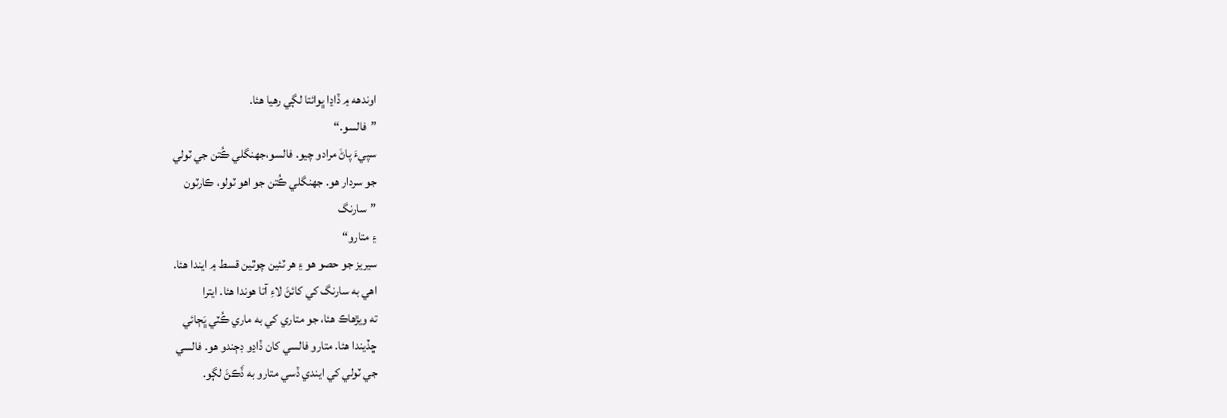اوندھه ۾ ڏاڍا ڀوائتا لڳي رھيا ھئا.
”فالسو.“
سپيءَ پاڻَ مرادو چيو. فالسو،جهنگلي ڪُتن جي ٽولي
جو سردار ھو. جهنگلي ڪُتن جو اھو ٽولو، ڪارٽون
”سارنگ
۽ متارو“
سيريز جو حصو ھو ۽ ھر ٽئين چوٿين قسط ۾ ايندا ھئا.
اھي به سارنگ کي کائڻَ لاءِ آتا ھوندا ھئا. ايترا
ته ويڙھاڪ ھئا، جو متاري کي به ماري ڪُٽي ڀَڄائي
ڇڏيندا ھئا. متارو فالسي کان ڏاڍو ڊڄندو ھو. فالسي
جي ٽولي کي ايندي ڏسي متارو به ڏَڪڻَ لڳو.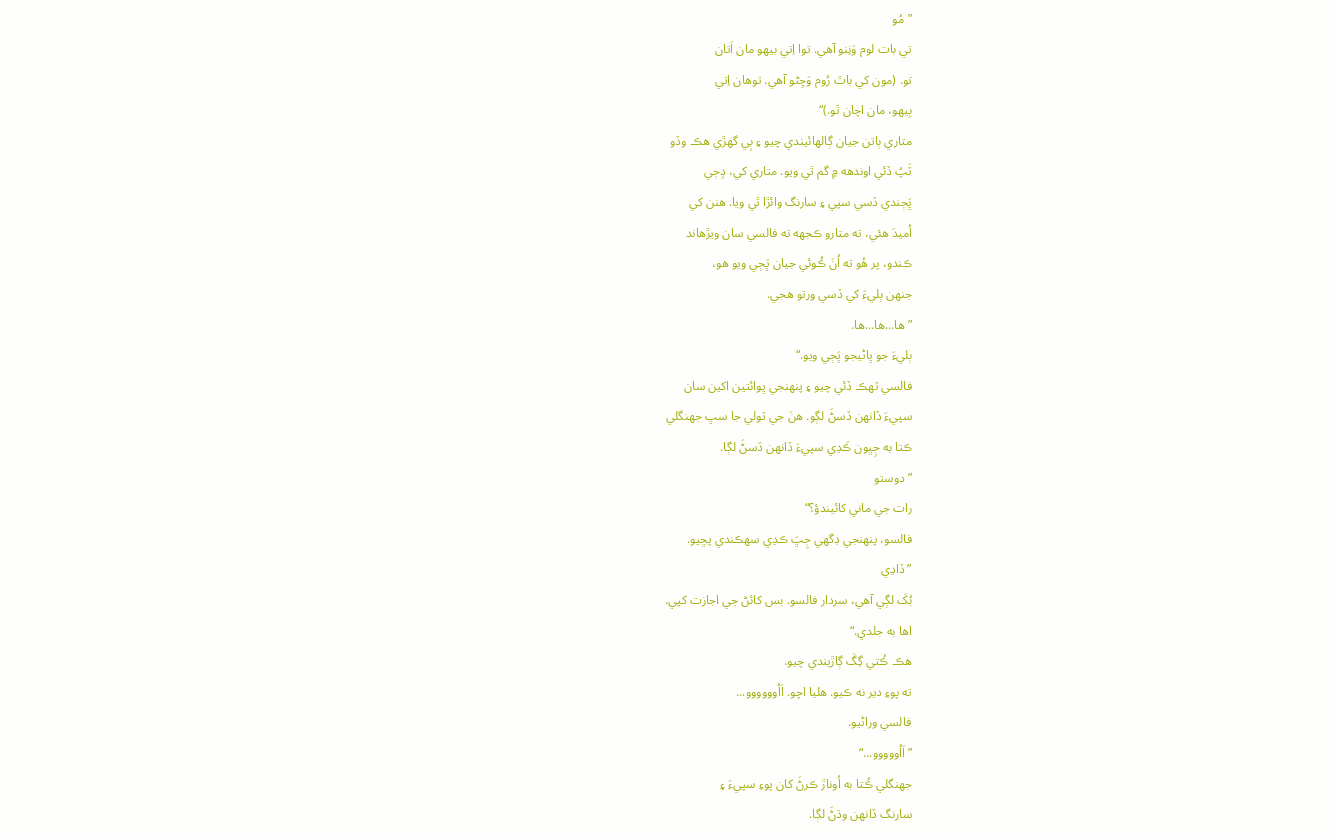”مُو
تي بات لوم وَنِنو آھي. توا اِتي بيھو مان اَتان
تو. (مون کي باٿ رُوم وَڃِڻو آھي. توھان اِتي
بِيھو، مان اچان ٿو.)“
متاري ٻاتن جيان ڳالھائيندي چيو ۽ ٻِي گهڙي ھڪ وڏو
ٽَپُ ڏئي اوندھه ۾ گم ٿي ويو. متاري کي، ڊِڄي
ڀَڄندي ڏسي سپي ۽ سارنگ وائڙا ٿي ويا. ھنن کي
اُميدَ ھئي، ته متارو ڪجهه ته فالسي سان ويڙھاند
ڪندو، پر ھُو ته اُنَ ڪُوئي جيان ڀَڄي ويو ھو،
جنھن ٻليءَ کي ڏسي ورتو ھجي.
”ھا...ھا...ھا.
ٻليءَ جو ڀاڻيجو ڀَڄي ويو.“
فالسي ٽھڪ ڏئي چيو ۽ پنھنجي ڀوائتين اکين سان
سپيءَ ڏانھن ڏسڻَ لڳو. ھنَ جي ٽولي جا سڀ جهنگلي
ڪتا به ڄِڀون ڪَڍي سپيءَ ڏانھن ڏسڻَ لڳا.
”دوستو
رات جي ماني کائيندؤ؟“
فالسو، پنھنجي ڊگهي ڄِڀَ ڪڍي سھڪندي پڇيو.
”ڏاڍي
بُکَ لڳي آھي، سردار فالسو. بس کائڻ جي اجازت کپي.
اھا به جلدي.“
ھڪ ڪُتي گِگَ ڳاڙيندي چيو.
ته پوءِ دير نه ڪيو. ھليا اچو. اَاُوووووو...
فالسي وراڻيو.
”اَاُووووو...“
جهنگلي ڪُتا به اُوناڙ ڪرڻَ کان پوءِ سپيءَ ۽
سارنگ ڏانھن وڌڻَ لڳا.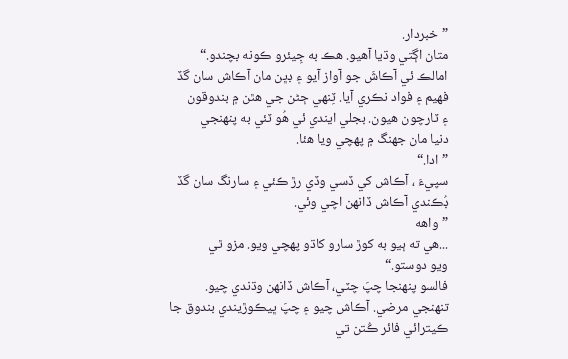”خبردار.
متان اڳتي وڌيا آھيو. ھڪ به جِيئرو ڪونه بچندو.“
امالڪ ئي آڪاشَ جو آواز آيو ۽ ڊڀن مان آڪاش سان گڏ
فھيم ۽ فواد نڪري آيا. ٽِنھي ڄڻن جي ھٿن ۾ بندوقون
۽ ٽارچون ھيون. بجلي ايندي ئي ھُو ٽئي به پنھنجي
دنيا مان جهنگ ۾ پھچي ويا ھئا.
”ادا.“
سپيءَ ، آڪاش کي ڏسي وڏي رڙ ڪئي ۽ سارنگ سان گڏ
ڊُڪندي آڪاش ڏانھن اچي وئي.
”واھه
...ھي ته ٻيو به کوڙ سارو کاڌو پھچي ويو. مزو ٿي
ويو دوستو.“
فالسو پنھنجا چپَ چٽي، آڪاش ڏانھن وڌندي چيو.
تنھنجي مرضي. آڪاش چيو ۽ چپَ ڀيڪوڙيندي بندوق جا
ڪيترائي فائر ڪُتن تي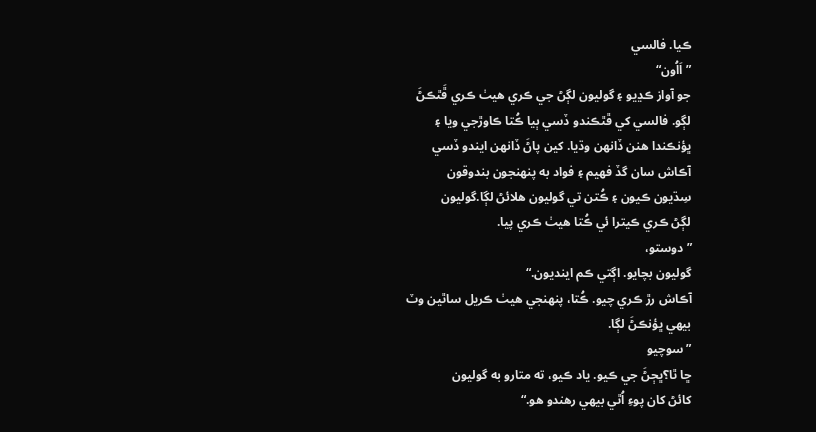ڪيا. فالسي
”اَاُون“
جو آواز ڪڍيو ۽ گوليون لڳڻ جي ڪري ھيٺ ڪري ڦَٿڪڻَ
لڳو. فالسي کي ڦٿڪندو ڏسي ٻيا ڪُتا ڪاوڙجي ويا ۽
ڀؤنڪندا ھنن ڏانھن وڌيا. کين پاڻَ ڏانھن ايندو ڏسي
آڪاش سان گڏ فھيم ۽ فواد به پنھنجون بندوقون
سِڌيون ڪيون ۽ ڪُتن تي گوليون ھلائڻ لڳا.گوليون
لڳڻ ڪري ڪيترا ئي ڪُتا ھيٺ ڪري پيا.
”دوستو،
گوليون بچايو. اڳتي ڪم اينديون.“
آڪاش رڙ ڪري چيو. ڪُتا، پنھنجي ھيٺ ڪريل ساٿين وٽ
بيھي ڀؤنڪڻَ لڳا.
”سوچيو
ڇا ٿا؟ڀڄڻَ جي ڪيو. ياد ڪيو، ته متارو به گوليون
کائڻ کان پوءِ اُٿي بيھي رھندو ھو.“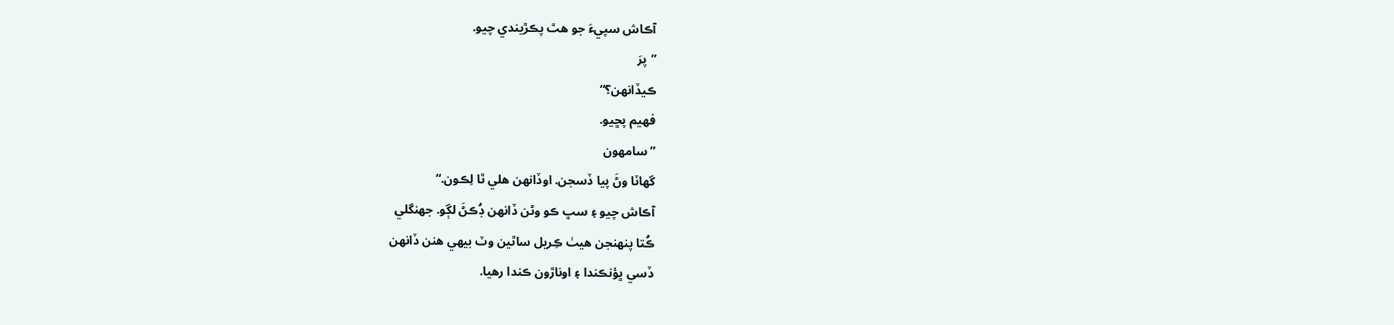آڪاش سپيءَ جو ھٿ پڪڙيندي چيو.
”پرَ
ڪيڏانھن؟“
فھيم پڇيو.
”سامھون
گهاٽا وڻَ پيا ڏسجن. اوڏانھن ھلي ٿا لِڪون.“
آڪاش چيو ۽ سڀ ڪو وڻن ڏانھن ڊُڪڻَ لڳو. جهنگلي
ڪُتا پنھنجن ھيٺ ڪِريل ساٿين وٽ بيھي ھنن ڏانھن
ڏسي ڀؤنڪندا ۽ اوناڙون ڪندا رھيا.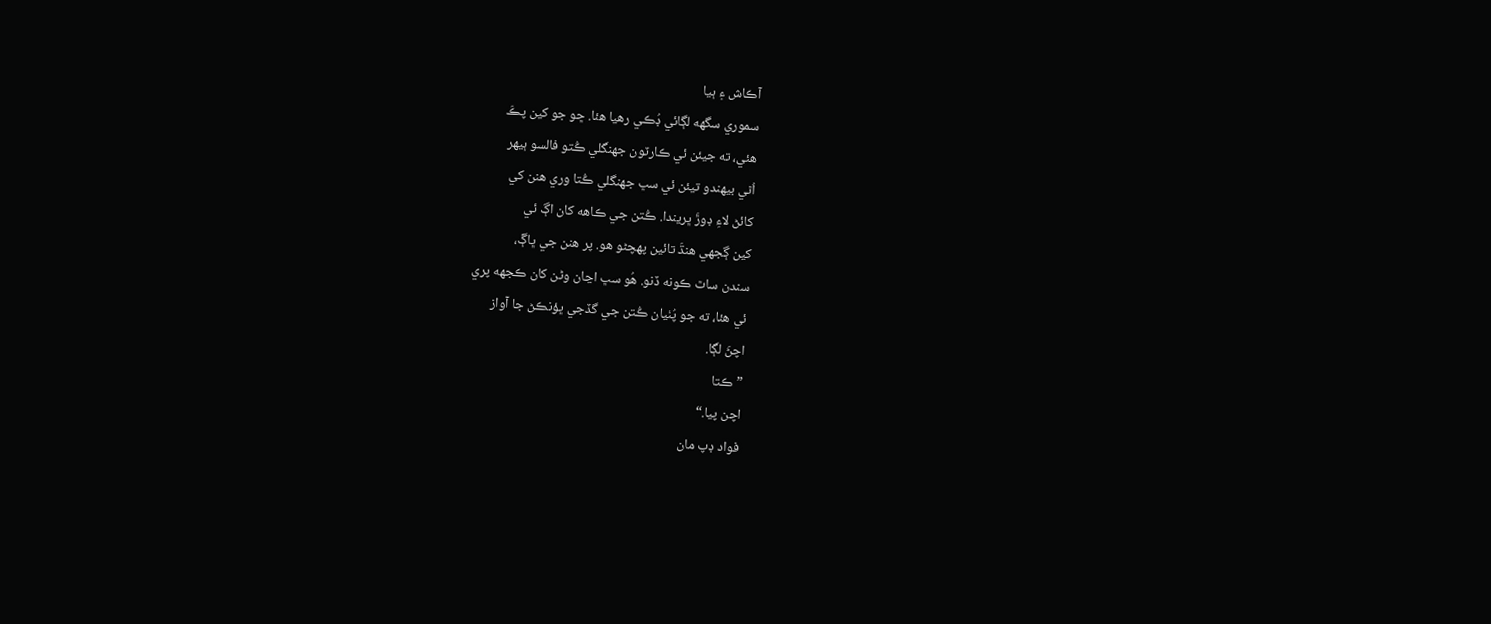آڪاش ۽ ٻيا
سموري سگهه لڳائي ڊُڪي رھيا ھئا. ڇو جو کين پڪَ
ھئي، ته جيئن ئي ڪارٽون جهنگلي ڪُتو فالسو ٻيھر
اُٿي بيھندو تيئن ئي سڀ جهنگلي ڪُتا وري ھنن کي
کائڻ لاءِ ڊوڙَ ڀريندا. ڪُتن جي ڪاھه کان اڳ ئي
کين ڳجهي ھنڌَ تائين پھچڻو ھو. پر ھنن جي ڀاڳَ،
سندن ساٿ ڪونه ڏنو. ھُو سڀ اڃان وڻن کان ڪجهه پري
ئي ھئا، ته جو پُٺيان ڪُتن جي گڏجي ڀؤنڪڻ جا آواز
اچڻَ لڳا.
”ڪتا
اچن پيا.“
فواد ڊپ مان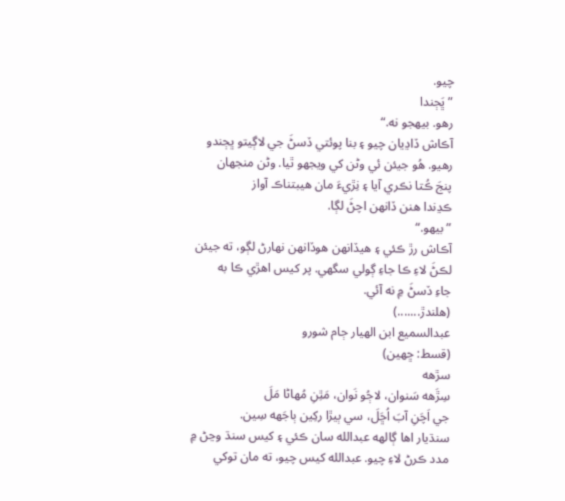چيو.
”ڀَڄندا
رھو. بيھجو نه.“
آڪاش ڏاڍيان چيو ۽ بنا پوئتي ڏسڻَ جي لاڳيتو ڀڄندو
رھيو. ھُو جيئن ئي وڻن کي ويجهو ٿيا. وڻن منجهان
پنجَ ڪُتا نڪري آيا ۽ نِڙيءَ مان ھيبتناڪ آواز
ڪڍندا ھنن ڏانھن اچڻَ لڳا.
”بيھو.“
آڪاش رڙ ڪئي ۽ ھيڏانھن ھوڏانھن نھارڻ لڳو، ته جيئن
لڪڻَ لاءِ ڪا جاءِ ڳولي سگهي. پر کيس اھڙي ڪا به
جاءِ ڏسڻَ ۾ نه آئي.
(هلندڙ.......)
عبدالسميع ابن الھيار ڄام شورو
(قسط: ڇھين)
سڙهه
سِڙَهه سَنوان، لاڄُو نَوان، مَٿِنِ مُھاڻا مَلَ
جي اَچَنِ آبَ اُڇَلَ، سي ٻيڙا رکِين ٻاجَهه سِين.
سنڌيار اھا ڳالھه عبدالله سان ڪئي ۽ کيس سنڌ وڃڻ ۾
مدد ڪرڻ لاءِ چيو. عبدالله کيس چيو، ته مان توکي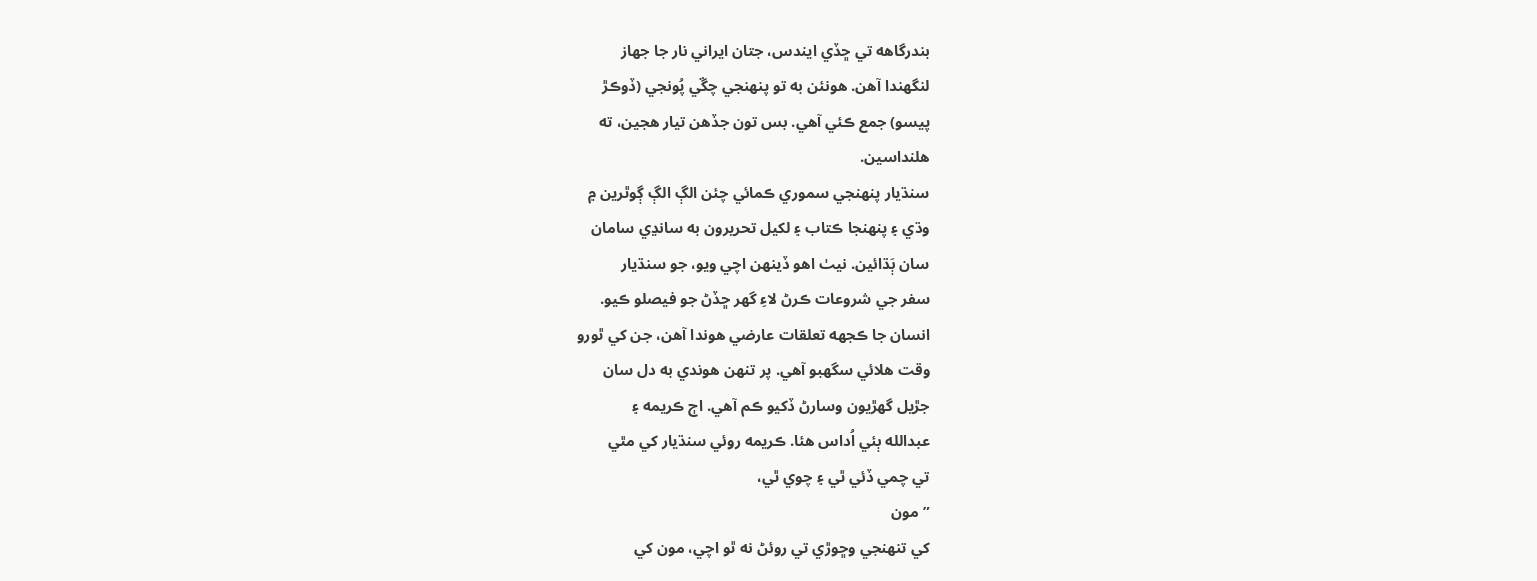بندرگاهه تي ڇڏي ايندس، جتان ايراني نار جا جھاز
لنگهندا آھن. ھونئن به تو پنھنجي چڱي پُونجي (ڏوڪڙ
پيسو) جمع ڪئي آھي. بس تون جڏھن تيار ھجين، ته
ھلنداسين.
سنڌيار پنھنجي سموري ڪمائي چئن الڳ الڳ ڳوٿرين ۾
وڌي ۽ پنھنجا ڪتاب ۽ لکيل تحريرون به سانڍي سامان
سان ٻَڌائين. نيٺ اھو ڏينھن اچي ويو، جو سنڌيار
سفر جي شروعات ڪرڻ لاءِ گهر ڇڏڻ جو فيصلو ڪيو.
انسان جا ڪجهه تعلقات عارضي ھوندا آھن، جن کي ٿورو
وقت ھلائي سگهبو آھي. پر تنھن ھوندي به دل سان
جڙيل گهڙيون وسارڻ ڏکيو ڪم آھي. اڄ ڪريمه ۽
عبدالله ٻئي اُداس ھئا. ڪريمه روئي سنڌيار کي مٿي
تي چمي ڏئي ٿي ۽ چوي ٿي،
”مون
کي تنھنجي وڇوڙي تي روئڻ نه ٿو اچي، مون کي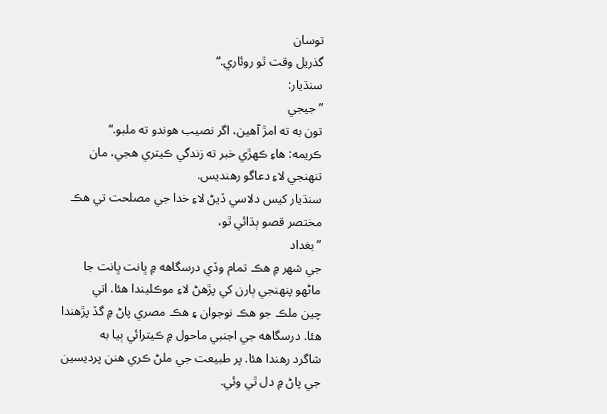توسان
گذريل وقت ٿو روئاري.“
سنڌيار:
”جيجي
تون به ته امڙ آھين، اگر نصيب ھوندو ته ملبو.“
ڪريمه: ھاءِ ڪھڙي خبر ته زندگي ڪيتري ھجي، مان
تنھنجي لاءِ دعاگو رھنديس.
سنڌيار کيس دلاسي ڏيڻ لاءِ خدا جي مصلحت تي ھڪ
مختصر قصو ٻڌائي ٿو،
”بغداد
جي شھر ۾ ھڪ تمام وڏي درسگاھه ۾ ڀانت ڀانت جا
ماڻھو پنھنجي ٻارن کي پڙھڻ لاءِ موڪليندا هئا. اتي
چين ملڪ جو ھڪ نوجوان ۽ ھڪ مصري پاڻ ۾ گڏ پڙھندا
ھئا. درسگاھه جي اجنبي ماحول ۾ ڪيترائي ٻيا به
شاگرد رھندا ھئا. پر طبيعت جي ملڻ ڪري ھنن پرديسين
جي پاڻ ۾ دل ٿي وئي.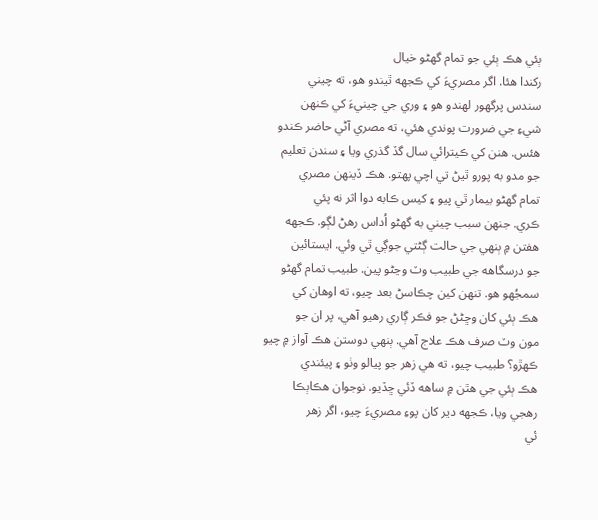ٻئي ھڪ ٻئي جو تمام گهڻو خيال
رکندا ھئا. اگر مصريءَ کي ڪجهه ٿيندو ھو، ته چيني
سندس پرگهور لھندو ھو ۽ وري جي چينيءَ کي ڪنھن
شيءِ جي ضرورت پوندي ھئي، ته مصري آڻي حاضر ڪندو
ھئس. ھنن کي ڪيترائي سال گڏ گذري ويا ۽ سندن تعليم
جو مدو به پورو ٿيڻ تي اچي پھتو. ھڪ ڏينھن مصري
تمام گهڻو بيمار ٿي پيو ۽ کيس ڪابه دوا اثر نه پئي
ڪري. جنھن سبب چيني به گهڻو اُداس رھڻ لڳو. ڪجهه
ھفتن ۾ ٻنھي جي حالت ڳڻتي جوڳي ٿي وئي. ايستائين
جو درسگاهه جي طبيب وٽ وڃڻو پين. طبيب تمام گهڻو
سمجُهو ھو. تنھن کين چڪاسڻ بعد چيو، ته اوھان کي
ھڪ ٻئي کان وڇڻڻ جو فڪر ڳاري رھيو آھي، پر ان جو
مون وٽ صرف هڪ علاج آھي. ٻنھي دوستن ھڪ آواز ۾ چيو
ڪھڙو؟ طبيب چيو، ته ھي زھر جو پيالو وٺو ۽ پيئندي
ھڪ ٻئي جي ھٿن ۾ ساھه ڏئي ڇڏيو. نوجوان ھڪاٻڪا
رھجي ويا، ڪجهه دير کان پوءِ مصريءَ چيو، اگر زھر
ئي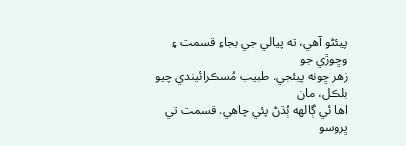پيئڻو آھي، ته پيالي جي بجاءِ قسمت ۽ وڇوڙي جو
زھر ڇونه پيئجي. طبيب مُسڪرائيندي چيو بلڪل، مان
اھا ئي ڳالھه ٻُڌڻ پئي چاھي. قسمت تي ڀروسو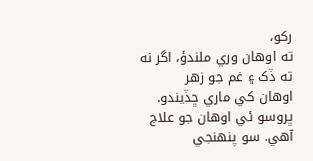رکو،
ته اوھان وري ملندؤ، اگر نه ته ڏک ۽ غم جو زھر
اوھان کي ماري ڇڏيندو. ڀروسو ئي اوھان جو علاج
آھي. سو پنھنجي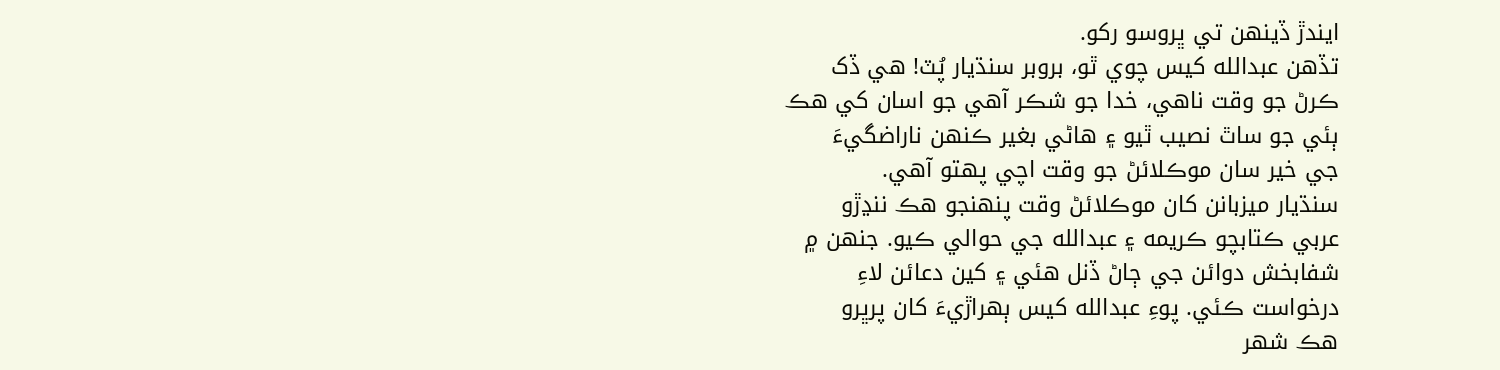ايندڙ ڏينھن تي ڀروسو رکو.
تڏھن عبدالله کيس چوي ٿو، بروبر سنڌيار پُٽ! ھي ڏک
ڪرڻ جو وقت ناھي، خدا جو شڪر آھي جو اسان کي ھڪ
ٻئي جو ساٿ نصيب ٿيو ۽ ھاڻي بغير ڪنھن ناراضگيءَ
جي خير سان موڪلائڻ جو وقت اچي پھتو آھي.
سنڌيار ميزبانن کان موڪلائڻ وقت پنھنجو ھڪ ننڍڙو
عربي ڪتابچو ڪريمه ۽ عبدالله جي حوالي ڪيو. جنھن ۾
شفابخش دوائن جي ڄاڻ ڏنل ھئي ۽ کين دعائن لاءِ
درخواست ڪئي. پوءِ عبدالله کيس ٻھراڙيءَ کان پرڀرو
ھڪ شھر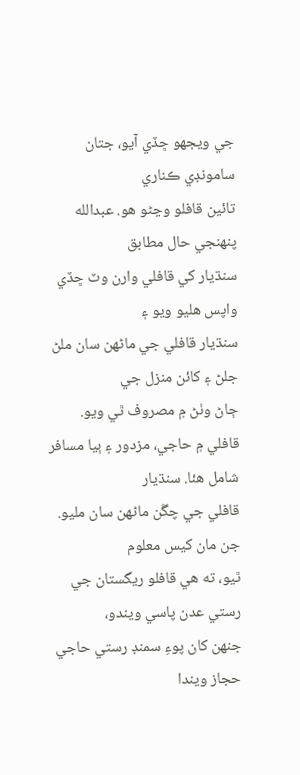جي ويجهو ڇڏي آيو، جتان سامونڊي ڪناري
تائين قافلو وڃڻو ھو. عبدالله پنھنجي حال مطابق
سنڌيار کي قافلي وارن وٽ ڇڏي واپس ھليو ويو ۽
سنڌيار قافلي جي ماڻھن سان ملڻ جلڻ ۽ کائن منزل جي
ڄاڻ وٺڻ ۾ مصروف ٿي ويو.
قافلي ۾ حاجي، مزدور ۽ ٻيا مسافر شامل ھئا. سنڌيار
قافلي جي چڱن ماڻھن سان مليو. جن مان کيس معلوم
ٿيو، ته ھي قافلو ريگستان جي رستي عدن پاسي ويندو،
جنھن کان پوءِ سمنڊ رستي حاجي حجاز ويندا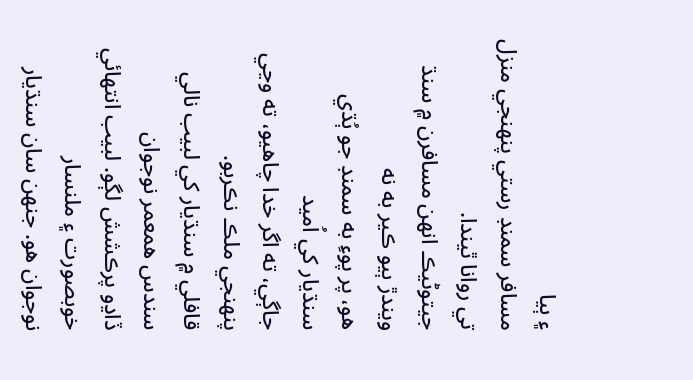۽ ٻيا
مسافر سمنڊ رستي پنھنجي منزل تي روانا ٿيندا.
جيتوڻيڪ انھن مسافرن ۾ سنڌ ويندڙ ٻيو ڪير به نه
ھو، پر پوءِ به سمنڊ جو ٻُڌي سنڌيار کي اُميد
جاڳي، ته اگر خدا چاھيو، ته وڃي پنھنجي ملڪ نڪربو.
قافلي ۾ سنڌيار کي لبيب نالي سندس ھمعمر نوجوان
ڏاڍو پرڪشش لڳو. لبيب انتھائي خوبصورت ۽ ملنسار
نوجوان ھو. جنھن سان سنڌيار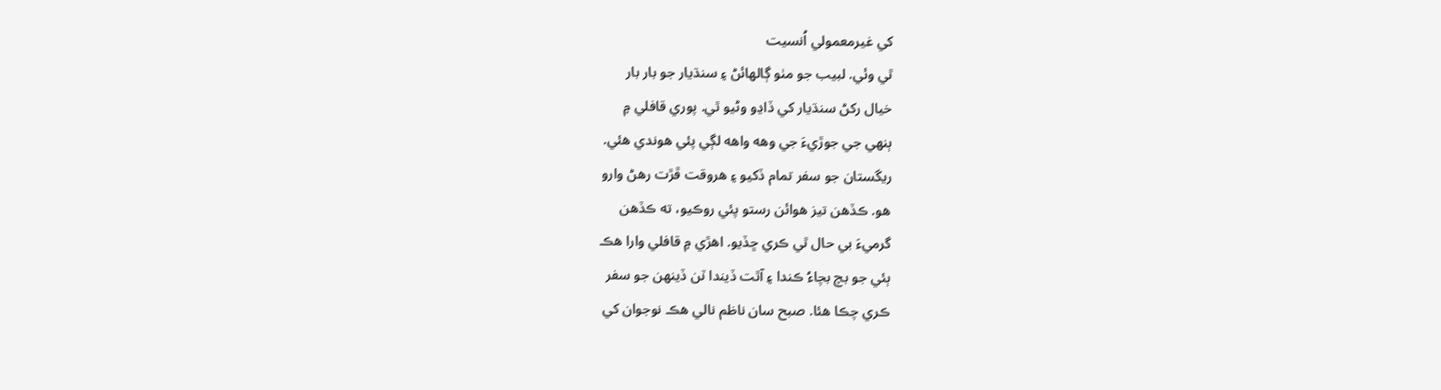کي غيرمعمولي اُنسيت
ٿي وئي. لبيب جو مٺو ڳالھائڻ ۽ سنڌيار جو بار بار
خيال رکڻ سنڌيار کي ڏاڍو وڻيو ٿي. پوري قافلي ۾
ٻنھي جي جوڙيءَ جي وھه واھه لڳي پئي ھوندي ھئي.
ريگستان جو سفر تمام ڏکيو ۽ ھروقت ڦڙت رھڻ وارو
ھو. ڪڏھن تيز ھوائن رستو پئي روڪيو، ته ڪڏھن
گرميءَ بي حال ٿي ڪري ڇڏيو. اھڙي ۾ قافلي وارا ھڪ
ٻئي جو بچ بچاءُ ڪندا ۽ آٿت ڏيندا ٽن ڏينھن جو سفر
ڪري چڪا ھئا. صبح سان ناظم نالي ھڪ نوجوان کي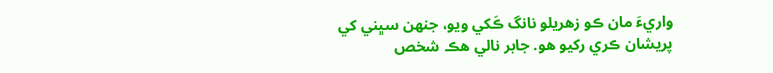واريءَ مان ڪو زھريلو نانگ ڪَکي ويو، جنھن سڀني کي
پريشان ڪري رکيو ھو. جابر نالي ھڪ شخص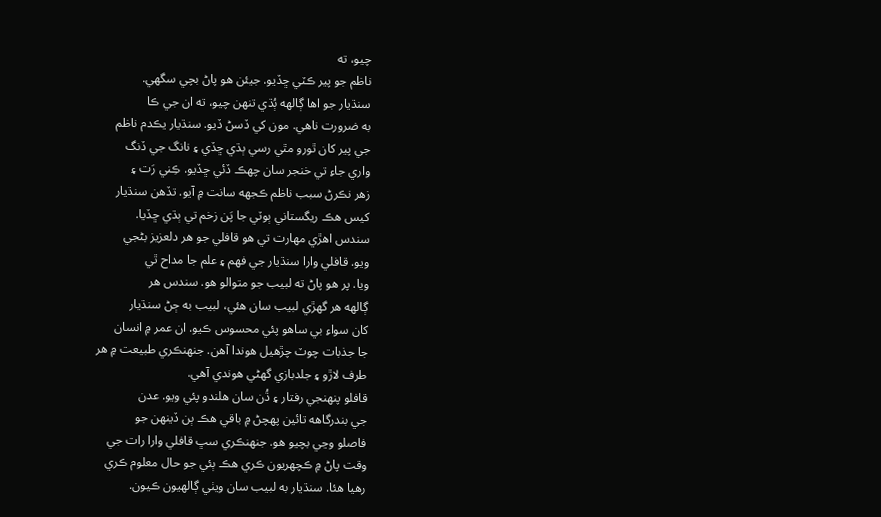چيو، ته
ناظم جو پير ڪٽي ڇڏيو. جيئن ھو پاڻ بچي سگهي.
سنڌيار جو اھا ڳالھه ٻُڌي تنھن چيو، ته ان جي ڪا
به ضرورت ناھي. مون کي ڏسڻ ڏيو. سنڌيار يڪدم ناظم
جي پير کان ٿورو مٿي رسي ٻڌي ڇڏي ۽ نانگ جي ڏنگ
واري جاءِ تي خنجر سان چھڪ ڏئي ڇڏيو. ڪِني رَت ۽
زھر نڪرڻ سبب ناظم ڪجهه سانت ۾ آيو. تڏھن سنڌيار
کيس ھڪ ريگستاني ٻوٽي جا پَن زخم تي ٻڌي ڇڏيا.
سندس اھڙي مھارت تي ھو قافلي جو ھر دلعزيز بڻجي
ويو. قافلي وارا سنڌيار جي فھم ۽ علم جا مداح ٿي
ويا. پر ھو پاڻ ته لبيب جو متوالو ھو. سندس ھر
ڳالھه ھر گهڙي لبيب سان ھئي، لبيب به ڄڻ سنڌيار
کان سواءِ بي ساھو پئي محسوس ڪيو. ان عمر ۾ انسان
جا جذبات چوٽ چڙھيل ھوندا آھن. جنھنڪري طبيعت ۾ ھر
طرف لاڙو ۽ جلدبازي گهڻي ھوندي آھي.
قافلو پنھنجي رفتار ۽ ڌُن سان ھلندو پئي ويو. عدن
جي بندرگاھه تائين پھچڻ ۾ باقي ھڪ ٻن ڏينھن جو
فاصلو وڃي بچيو ھو. جنھنڪري سڀ قافلي وارا رات جي
وقت پاڻ ۾ ڪچھريون ڪري ھڪ ٻئي جو حال معلوم ڪري
رھيا ھئا. سنڌيار به لبيب سان ويٺي ڳالھيون ڪيون.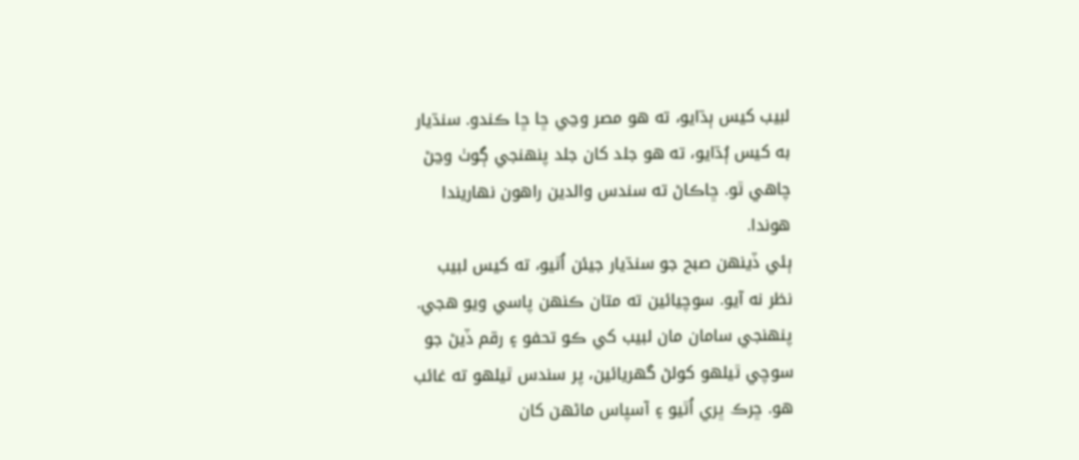لبيب کيس ٻڌايو، ته ھو مصر وڃي ڇا ڇا ڪندو. سنڌيار
به کيس ٻُڌايو، ته ھو جلد کان جلد پنھنجي ڳوٺ وڃڻ
چاھي ٿو. ڇاڪاڻ ته سندس والدين راھون نھاريندا
ھوندا.
ٻئي ڏينھن صبح جو سنڌيار جيئن اُٿيو، ته کيس لبيب
نظر نه آيو. سوچيائين ته متان ڪنھن پاسي ويو ھجي.
پنھنجي سامان مان لبيب کي ڪو تحفو ۽ رقم ڏيڻ جو
سوچي ٿيلھو کولڻ گهريائين، پر سندس ٿيلھو ته غائب
ھو. ڇرڪ ڀري اُٿيو ۽ آسپاس ماڻھن کان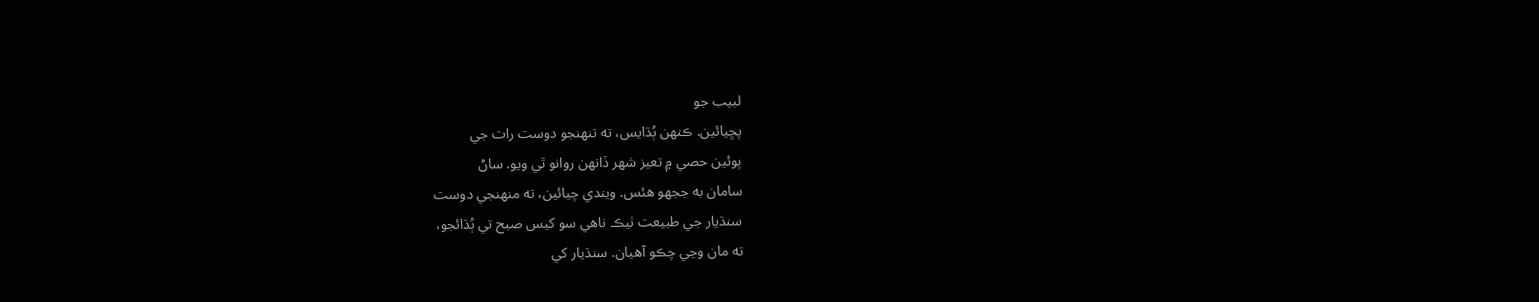لبيب جو
پڇيائين. ڪنھن ٻُڌايس، ته تنھنجو دوست رات جي
پوئين حصي ۾ تعيز شھر ڏانھن روانو ٿي ويو. ساڻ
سامان به ججهو ھئس. ويندي چيائين، ته منھنجي دوست
سنڌيار جي طبيعت ٺيڪ ناھي سو کيس صبح تي ٻُڌائجو،
ته مان وڃي چڪو آھيان. سنڌيار کي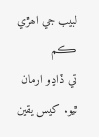لبيب جي اھڙي ڪم
تي ڏاڍو ارمان ٿيو. کيس يقين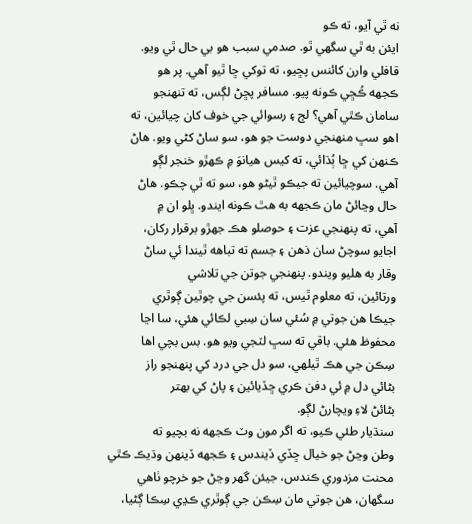نه ٿي آيو، ته ڪو
ايئن به ٿي سگهي ٿو. صدمي سبب ھو بي حال ٿي ويو.
قافلي وارن کائنس پڇيو، ته توکي ڇا ٿيو آهي. پر ھو
ڪجهه ڪُڇي ڪونه پيو. مسافر پڇڻ لڳس، ته تنھنجو
سامان ڪٿي آھي؟ لڄ ۽ رسوائي جي خوف کان چيائين، ته
اھو سڀ منھنجي دوست جو ھو، سو ساڻ کڻي ويو. ھاڻ
ڪنھن کي ڇا ٻُڌائي، ته کيس ھيانوَ ۾ ڪھڙو خنجر لڳو
آھي. سوچيائين ته جيڪو ٿيڻو ھو، سو ته ٿي چڪو. ھاڻ
حال وڃائڻ مان ڪجهه به ھٿ ڪونه ايندو. ڀلو ان ۾
آھي، ته پنھنجي عزت ۽ حوصلو ھڪ جھڙو برقرار رکان،
اجايو سوچڻ سان ذھن ۽ جسم ته تباھه ٿيندا ئي ساڻ
وقار به ھليو ويندو. پنھنجي جوتن جي تلاشي
ورتائين، ته معلوم ٿيس، ته پئسن جي چوٿين ڳوٿري
جيڪا ھن جوتي ۾ سُئي سان سِبي لڪائي ھئي، سا اڃا
محفوظ ھئي. باقي ته سڀ لٽجي ويو ھو. بس بچي اھا
سِڪن جي ھڪ ٿيلھي، سو دل جي درد کي پنھنجو راز
بڻائي دل ۾ ئي دفن ڪري ڇڏيائين ۽ پاڻ کي بھتر
بڻائڻ لاءِ ويچارڻ لڳو.
سنڌيار طئي ڪيو، ته اگر مون وٽ ڪجهه نه بچيو ته
وطن وڃڻ جو خيال ڇڏي ڏيندس ۽ ڪجهه ڏينھن وڌيڪ ڪٿي
محنت مزدوري ڪندس، جيئن گهر وڃڻ جو خرچو ٺاھي
سگهان، ھن جوتي مان سِڪن جي ڳوٿري ڪڍي سِڪا ڳڻيا،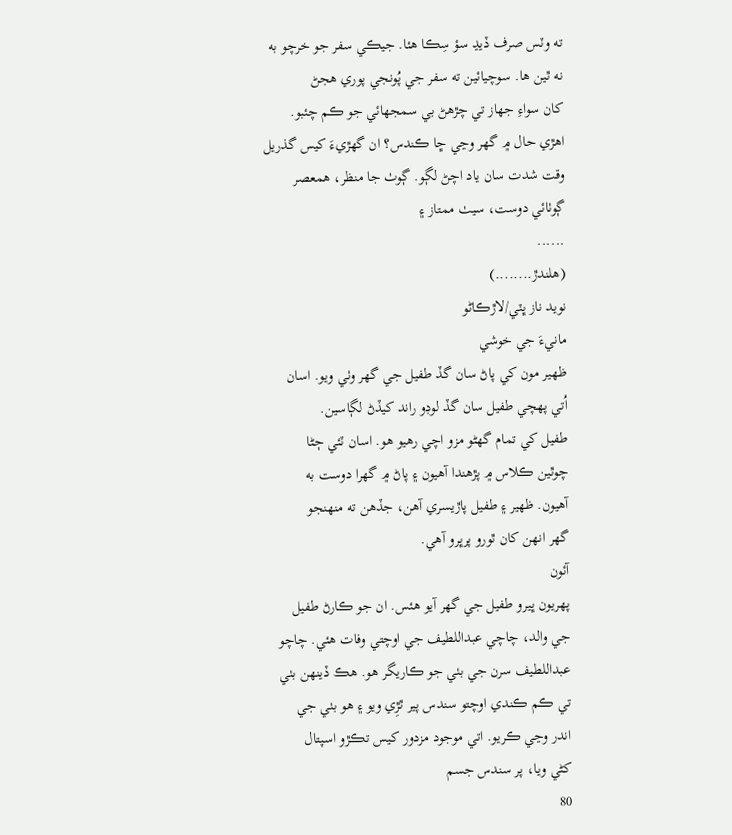ته وٽس صرف ڏيڍ سؤ سِڪا ھئا. جيڪي سفر جو خرچو به
نه ٿين ها. سوچيائين ته سفر جي پُونجي پوري ھجڻ
کان سواءِ جھاز تي چڙھڻ بي سمجهائي جو ڪم چئبو.
اھڙي حال ۾ گهر وڃي ڇا ڪندس؟ ان گهڙيءَ کيس گذريل
وقت شدت سان ياد اچڻ لڳو. ڳوٺ جا منظر، ھمعصر
ڳوٺائي دوست، سيٺ ممتاز ۽
......
(هلندڙ........)
نويد ناز ڀٽي/لاڙڪاڻو
مانيءَ جي خوشي
ظھير مون کي پاڻ سان گڏ طفيل جي گهر وٺي ويو. اسان
اُتي پھچي طفيل سان گڏ لوڊو راند کيڏڻ لڳاسين.
طفيل کي تمام گهڻو مزو اچي رهيو هو. اسان ٽئي ڄڻا
چوٿين ڪلاس ۾ پڙهندا آهيون ۽ پاڻ ۾ گھرا دوست به
آهيون. ظھير ۽ طفيل پاڙيسري آهن، جڏهن ته منھنجو
گهر انھن کان ٿورو پرڀرو آهي.
آئون
پھريون ڀيرو طفيل جي گهر آيو هئس. ان جو ڪارڻ طفيل
جي والد، چاچي عبداللطيف جي اوچتي وفات هئي. چاچو
عبداللطيف سرن جي بٺي جو ڪاريگر هو. هڪ ڏينهن بٺي
تي ڪم ڪندي اوچتو سندس پير ٿڙِي ويو ۽ هو بٺي جي
اندر وڃي ڪريو. اتي موجود مزدور کيس تڪڙو اسپتال
کڻي ويا، پر سندس جسم
80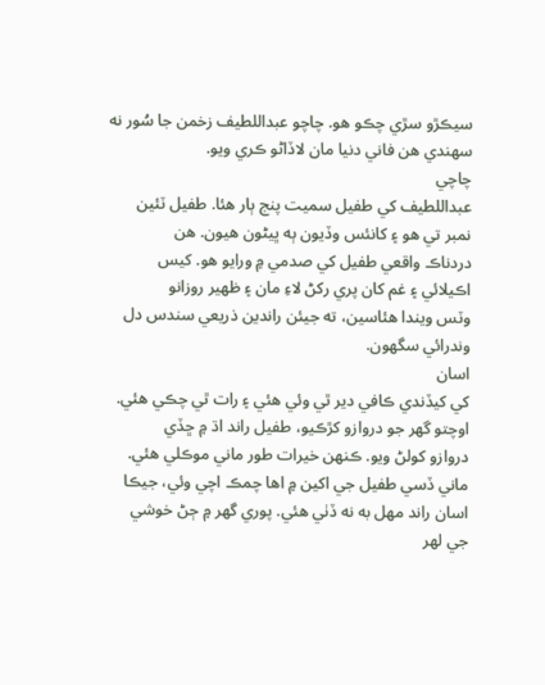سيڪڙو سڙي چڪو هو. چاچو عبداللطيف زخمن جا سُور نه
سھندي هن فاني دنيا مان لاڏاڻو ڪري ويو.
چاچي
عبداللطيف کي طفيل سميت پنج ٻار هئا. طفيل ٽئين
نمبر تي هو ۽ کانئس وڏيون ٻه ڀيڻون هيون. هن
دردناڪ واقعي طفيل کي صدمي ۾ ورايو هو. کيس
اڪيلائي ۽ غم کان پري رکڻ لاءِ مان ۽ ظھير روزانو
وٽس ويندا هئاسين، ته جيئن راندين ذريعي سندس دل
وندرائي سگهون.
اسان
کي کيڏندي ڪافي دير ٿي وئي هئي ۽ رات ٿي چڪي هئي.
اوچتو گهر جو دروازو کڙڪيو، طفيل راند اڌ ۾ ڇڏي
دروازو کولڻ ويو. ڪنھن خيرات طور ماني موڪلي هئي.
ماني ڏسي طفيل جي اکين ۾ اها چمڪ اچي وئي، جيڪا
اسان راند مھل به نه ڏٺي هئي. پوري گهر ۾ ڄڻ خوشي
جي لھر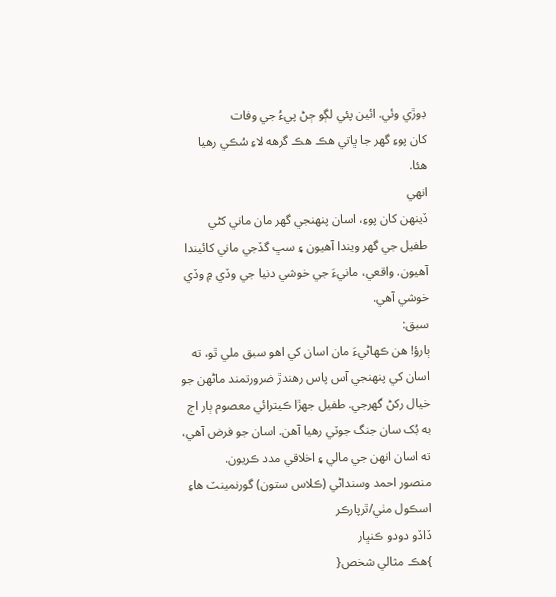ڊوڙي وئي. ائين پئي لڳو ڄڻ پيءُ جي وفات
کان پوءِ گهر جا ڀاتي هڪ هڪ گرهه لاءِ سُڪي رهيا
هئا.
انھي
ڏينھن کان پوءِ، اسان پنھنجي گهر مان ماني کڻي
طفيل جي گهر ويندا آهيون ۽ سڀ گڏجي ماني کائيندا
آهيون. واقعي، مانيءَ جي خوشي دنيا جي وڏي ۾ وڏي
خوشي آهي.
سبق:
ٻارؤ! هن ڪھاڻيءَ مان اسان کي اهو سبق ملي ٿو، ته
اسان کي پنھنجي آس پاس رهندڙ ضرورتمند ماڻھن جو
خيال رکڻ گهرجي. طفيل جھڙا ڪيترائي معصوم ٻار اڄ
به بُک سان جنگ جوٽي رهيا آهن. اسان جو فرض آهي،
ته اسان انھن جي مالي ۽ اخلاقي مدد ڪريون.
منصور احمد وسنداڻي (ڪلاس ستون) گورنمينٽ هاءِ
اسڪول مٺي/ٿرپارڪر
ڏاڏو دودو ڪنڀار
}ھڪ مثالي شخص{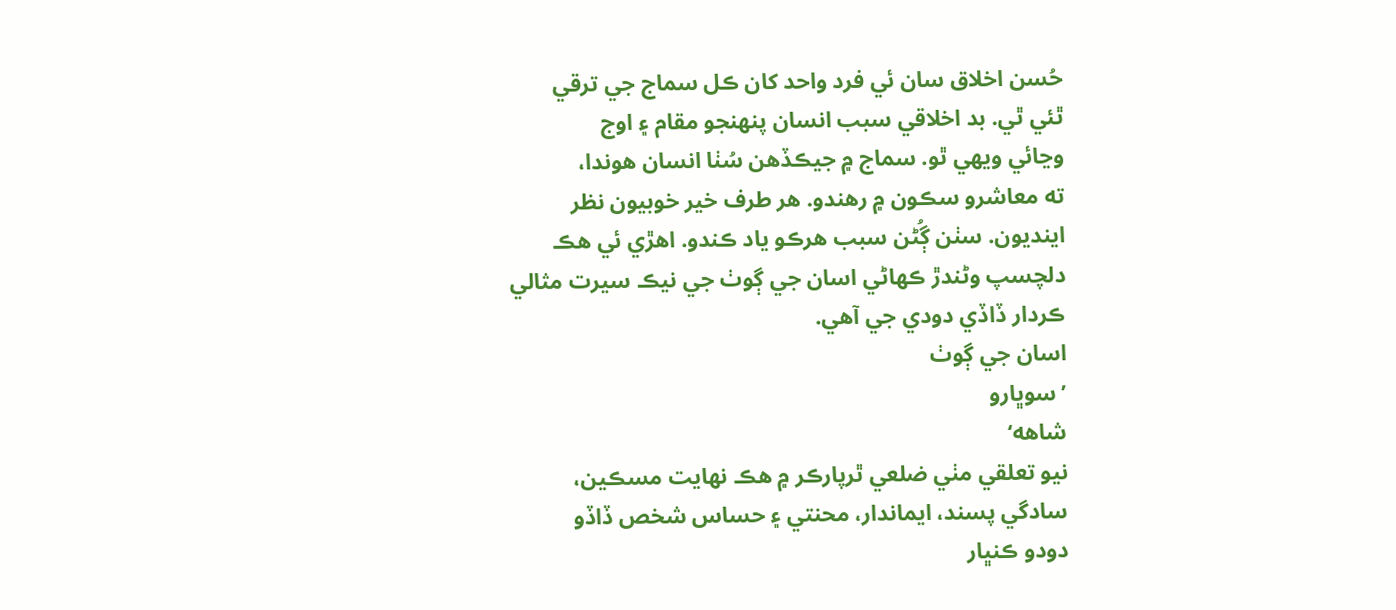حُسن اخلاق سان ئي فرد واحد کان ڪل سماج جي ترقي
ٿئي ٿي. بد اخلاقي سبب انسان پنھنجو مقام ۽ اوج
وڃائي ويھي ٿو. سماج ۾ جيڪڏهن سُٺا انسان ھوندا،
ته معاشرو سڪون ۾ رھندو. ھر طرف خير خوبيون نظر
اينديون. سٺن ڳُڻن سبب ھرڪو ياد ڪندو. اھڙي ئي ھڪ
دلچسپ وڻندڙ ڪھاڻي اسان جي ڳوٺ جي نيڪ سيرت مثالي
ڪردار ڏاڏي دودي جي آهي.
اسان جي ڳوٺ
’سوڀارو
شاهه‘
نيو تعلقي مٺي ضلعي ٿرپارڪر ۾ ھڪ نھايت مسڪين،
سادگي پسند، ايماندار، محنتي ۽ حساس شخص ڏاڏو
دودو ڪنڀار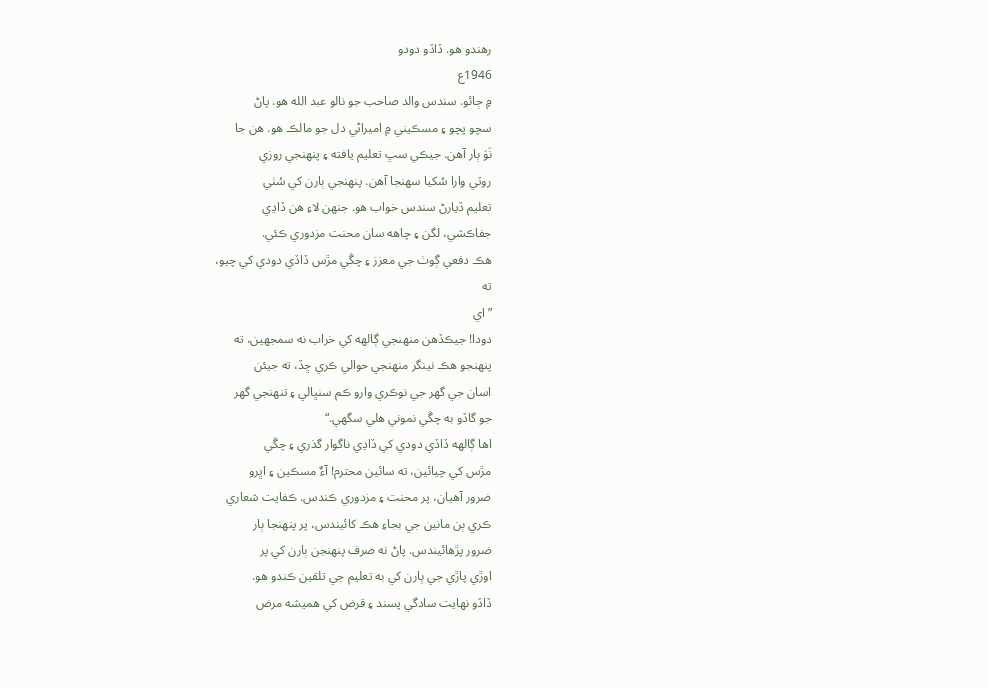رھندو ھو. ڏاڏو دودو
1946ع
۾ ڄائو. سندس والد صاحب جو نالو عبد الله ھو. پاڻ
سچو پچو ۽ مسڪيني ۾ اميراڻي دل جو مالڪ ھو. ھن جا
نَوَ ٻار آهن. جيڪي سڀ تعليم يافته ۽ پنھنجي روزي
روٽي وارا سُکيا سھنجا آهن. پنھنجي ٻارن کي سُٺي
تعليم ڏيارڻ سندس خواب ھو. جنھن لاءِ ھن ڏاڍي
جفاڪشي، لگن ۽ چاھه سان محنت مزدوري ڪئي.
ھڪ دفعي ڳوٺ جي معزز ۽ چڱي مڙس ڏاڏي دودي کي چيو،
ته
”اي
دودا! جيڪڏهن منھنجي ڳالھه کي خراب نه سمجهين، ته
پنھنجو ھڪ نينگر منھنجي حوالي ڪري ڇڏ، ته جيئن
اسان جي گھر جي نوڪري وارو ڪم سنڀالي ۽ تنھنجي گھر
جو گاڏو به چڱي نموني ھلي سگھي.“
اھا ڳالھه ڏاڏي دودي کي ڏاڍي ناگوار گذري ۽ چڱي
مڙس کي چيائين، ته سائين محترم! آءٌ مسڪين ۽ اڀرو
ضرور آهيان، پر محنت ۽ مزدوري ڪندس. ڪفايت شعاري
ڪري ٻن مانين جي بجاءِ ھڪ کائيندس، پر پنھنجا ٻار
ضرور پڙھائيندس. پاڻ نه صرف پنھنجن ٻارن کي پر
اوڙي پاڙي جي ٻارن کي به تعليم جي تلقين ڪندو ھو.
ڏاڏو نھايت سادگي پسند ۽ قرض کي ھميشه مرض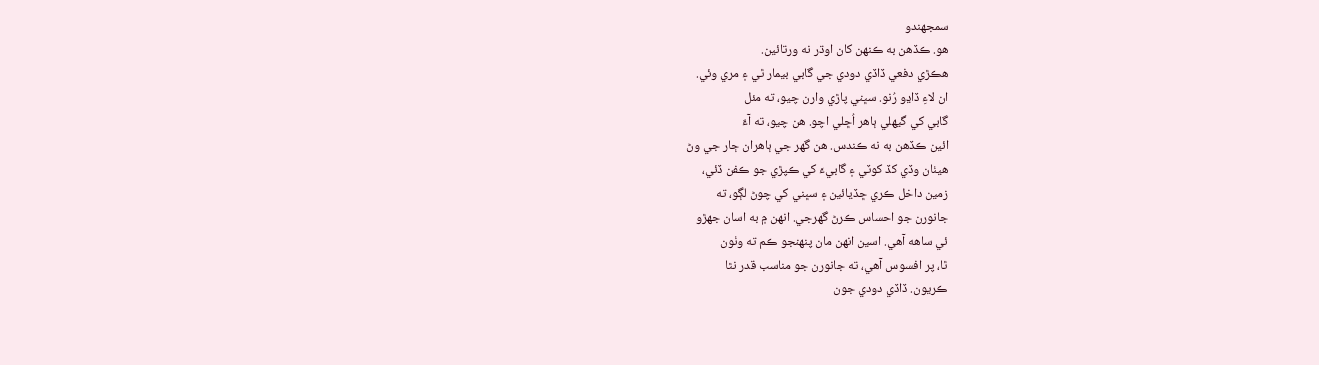سمجهندو
ھو. ڪڏهن به ڪنھن کان اوڌر نه ورتائين.
ھڪڙي دفعي ڏاڏي دودي جي گابي بيمار ٿي ۽ مري وئي.
ان لاءِ ڏاڍو رُنو. سڀني پاڙي وارن چيو، ته مئل
گابي کي گيھلي ٻاھر اُڇلي اچو. ھن چيو، ته آءٌ
ائين ڪڏهن به نه ڪندس. ھن گهر جي ٻاھران ڄار جي وڻ
ھيٺان وڏي کڏ کوٽي ۽ گابيءَ کي ڪپڙي جو ڪفن ڏئي،
زمين داخل ڪري ڇڏيائين ۽ سڀني کي چوڻ لڳو، ته
جانورن جو احساس ڪرڻ گهرجي. انھن ۾ به اسان جھڙو
ئي ساھه آهي. اسين انھن مان پنھنجو ڪم ته وٺون
ٿا، پر افسوس آهي، ته جانورن جو مناسب قدر نٿا
ڪريون. ڏاڏي دودي جون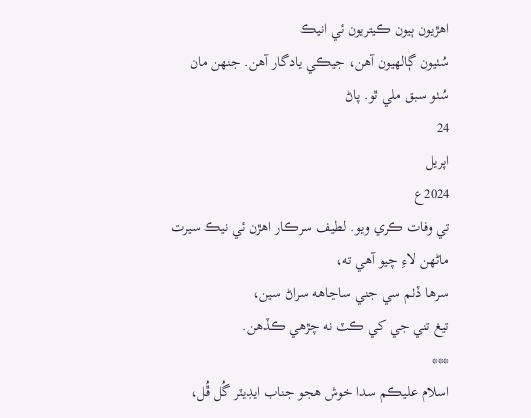اھڙيون ٻيون ڪيتريون ئي انيڪ
سُٺيون ڳالھيون آهن، جيڪي يادگار آهن. جنھن مان
سُٺو سبق ملي ٿو. پاڻ
24
اپريل
2024ع
تي وفات ڪري ويو. لطيف سرڪار اھڙن ئي نيڪ سيرت
ماڻھن لاءِ چيو آهي ته،
سرھا ڏٺم سي جني ساڃاھه سراڻ سين،
تيغ تني جي کي ڪٽ نه چڙهي ڪڏهن.
***
اسلام عليڪم سدا خوش ھجو جناب ايڊيٽر گُل ڦُل،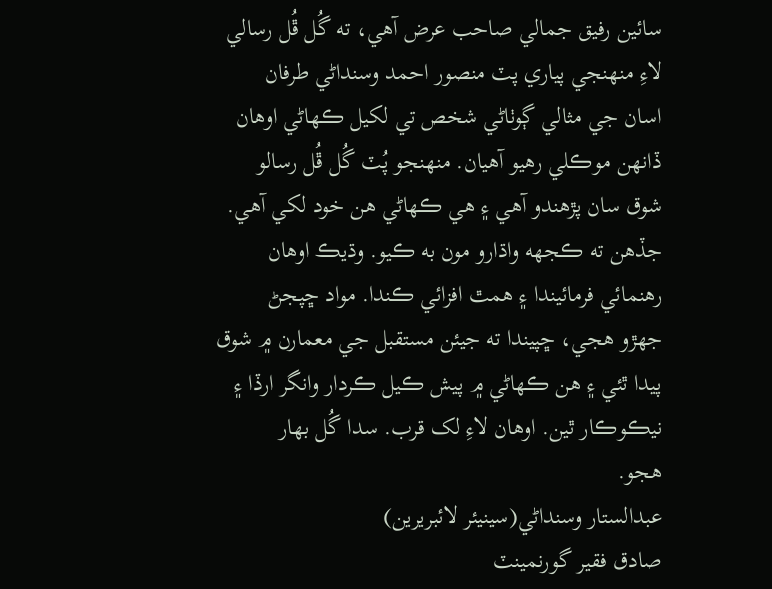سائين رفيق جمالي صاحب عرض آهي، ته گُل ڦُل رسالي
لاءِ منھنجي پياري پٽ منصور احمد وسنداڻي طرفان
اسان جي مثالي ڳوٺاڻي شخص تي لکيل ڪھاڻي اوھان
ڏانھن موڪلي رھيو آهيان. منھنجو پُٽ گُل ڦُل رسالو
شوق سان پڙھندو آهي ۽ ھي ڪھاڻي ھن خود لکي آهي.
جڏهن ته ڪجهه واڌارو مون به ڪيو. وڌيڪ اوھان
رھنمائي فرمائيندا ۽ همٿ افزائي ڪندا. مواد ڇپجڻ
جھڙو ھجي، ڇپيندا ته جيئن مستقبل جي معمارن ۾ شوق
پيدا ٿئي ۽ ھن ڪھاڻي ۾ پيش ڪيل ڪردار وانگر ارڏا ۽
نيڪوڪار ٿين. اوھان لاءِ لک قرب. سدا گُل بھار
ھجو.
عبدالستار وسنداڻي(سينيئر لائبريرين)
صادق فقير گورنمينٽ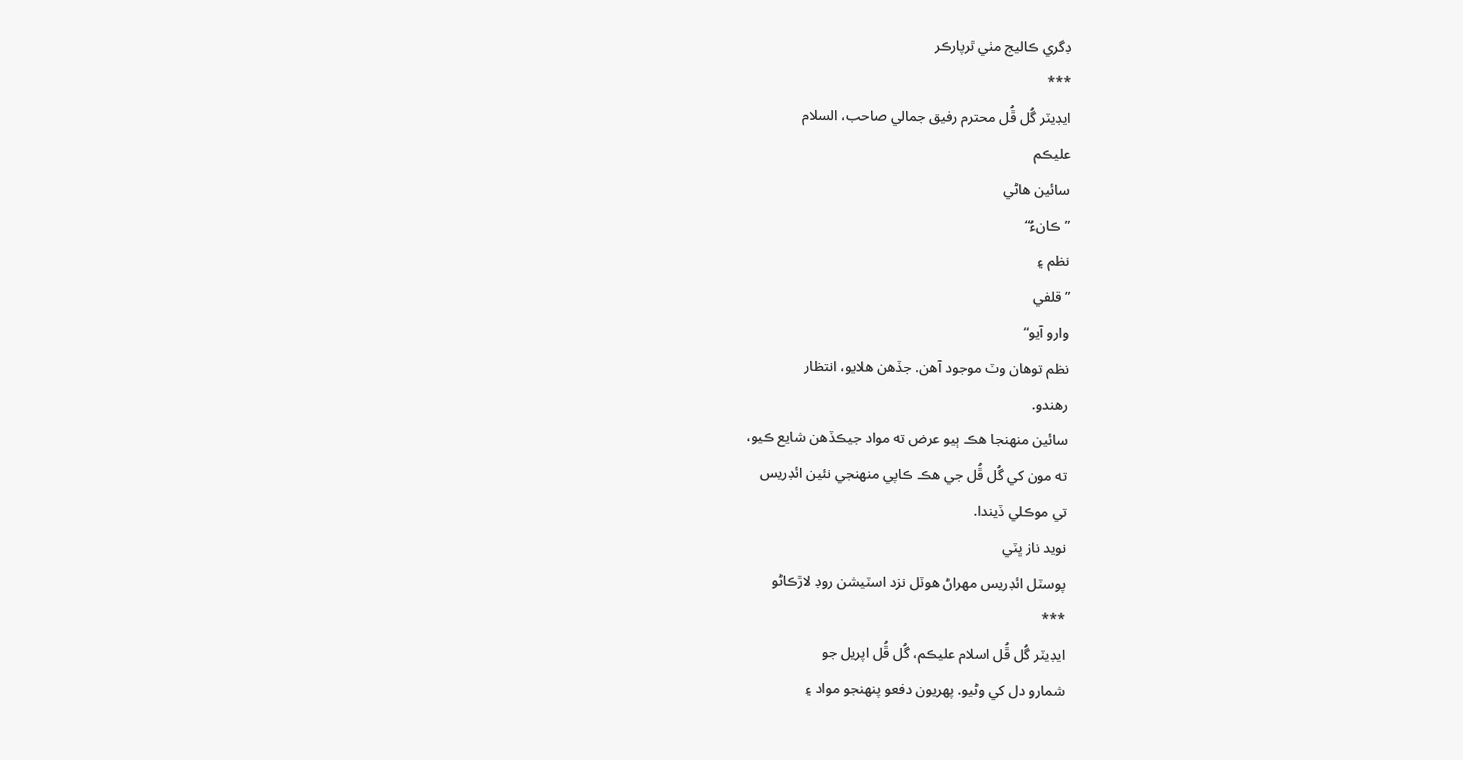ڊگري ڪاليج مٺي ٿرپارڪر
***
ايڊيٽر گُل ڦُل محترم رفيق جمالي صاحب، السلام
عليڪم
سائين هاڻي
”ڪانءُ“
نظم ۽
”قلفي
وارو آيو“
نظم توهان وٽ موجود آهن. جڏهن هلايو، انتظار
رهندو.
سائين منھنجا هڪ ٻيو عرض ته مواد جيڪڏهن شايع ڪيو،
ته مون کي گُل ڦُل جي هڪ ڪاپي منھنجي نئين ائڊريس
تي موڪلي ڏيندا.
نويد ناز ڀٽي
پوسٽل ائڊريس مهراڻ هوٽل نزد اسٽيشن روڊ لاڙڪاڻو
***
ايڊيٽر گُل ڦُل اسلام عليڪم، گُل ڦُل اپريل جو
شمارو دل کي وڻيو. پھريون دفعو پنھنجو مواد ۽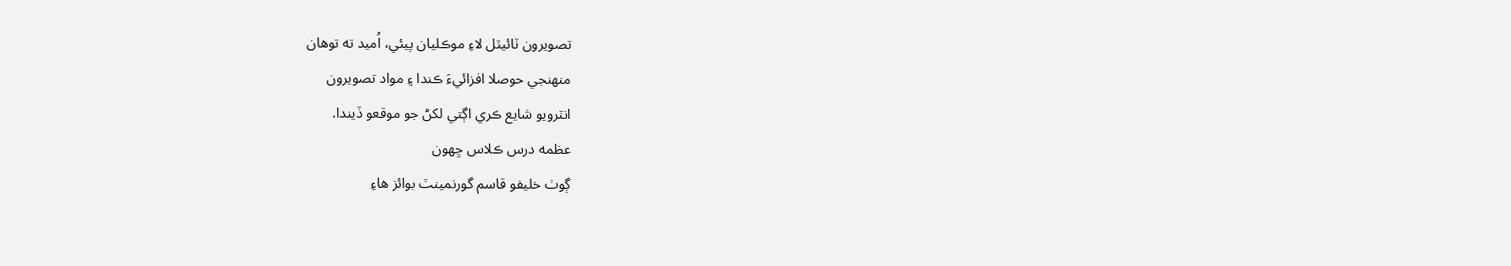تصويرون ٽائيٽل لاءِ موڪليان پيئي، اُميد ته توھان
منھنجي حوصلا افزائيءَ ڪندا ۽ مواد تصويرون
انٽرويو شايع ڪري اڳتي لکڻ جو موقعو ڏيندا.
عظمه درس ڪلاس ڇهون
ڳوٺ خليفو قاسم گورنمينٽ بوائز هاءِ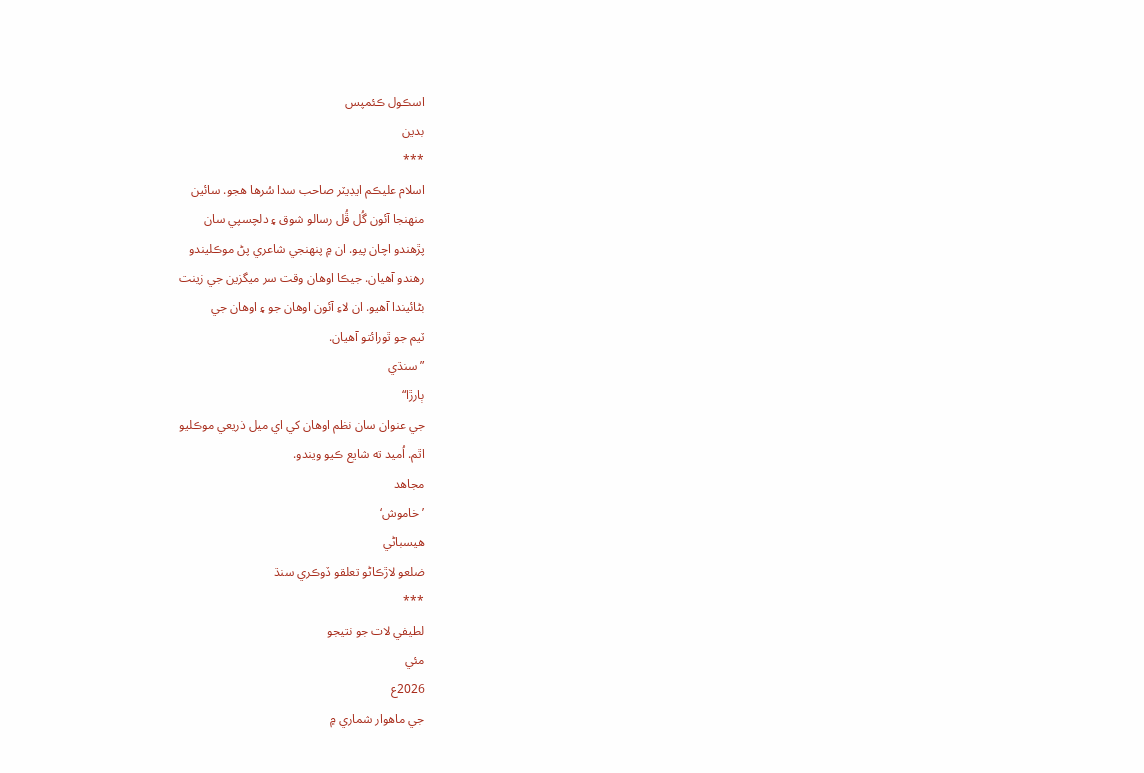اسڪول ڪئمپس
بدين
***
اسلام عليڪم ايڊيٽر صاحب سدا سُرھا ھجو. سائين
منھنجا آئون گُل ڦُل رسالو شوق ۽ دلچسپي سان
پڙھندو اچان پيو. ان ۾ پنھنجي شاعري پڻ موڪليندو
رھندو آھيان. جيڪا اوھان وقت سر ميگزين جي زينت
بڻائيندا آھيو. ان لاءِ آئون اوھان جو ۽ اوھان جي
ٽيم جو ٿورائتو آھيان.
”سنڌي
ٻارڙا“
جي عنوان سان نظم اوھان کي اي ميل ذريعي موڪليو
اٿم. اُميد ته شايع ڪيو ويندو.
مجاهد
’خاموش‘
هيسباڻي
ضلعو لاڙڪاڻو تعلقو ڏوڪري سنڌ
***
لطيفي لات جو نتيجو
مئي
2026ع
جي ماهوار شماري ۾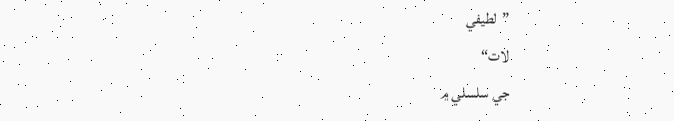”لطيفي
لات“
جي سلسلي ۾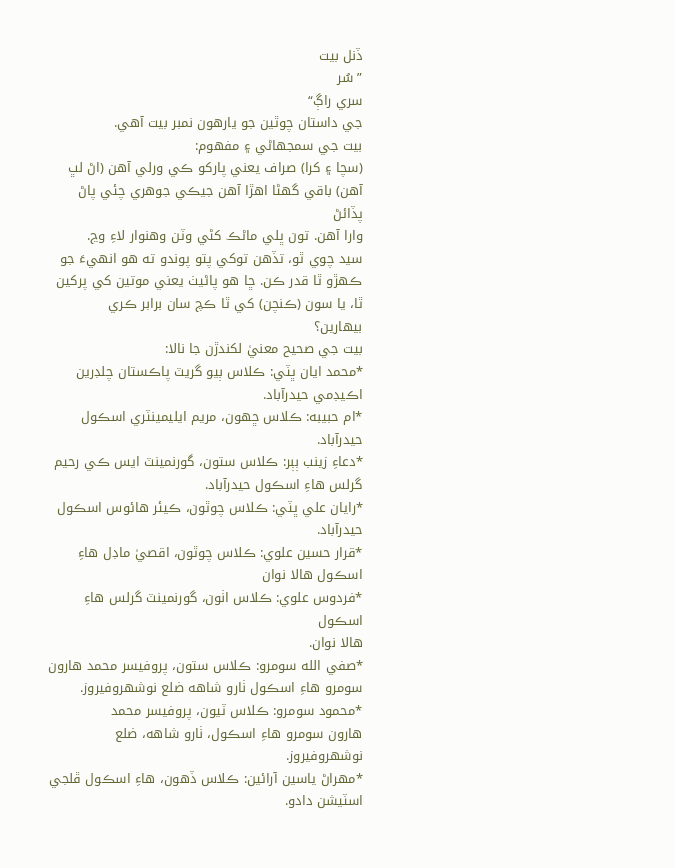ڏنل بيت
”سُر
سري راڳ“
جي داستان چوٿين جو يارهون نمبر بيت آھي.
بيت جي سمجھاڻي ۽ مفھوم:
(سچا ۽ کرا) صراف يعني پارکو ڪي ورلي آهن (اڻ لڀ
آهن) باقي گهڻا اهڙا آهن جيڪي جوھري چئي پاڻ پڏائڻ
وارا آهن. تون ڀلي ماڻڪ کڻي وٽن وهنوار لاءِ وڃ.
سيد چوي ٿو، تڏهن توکي پتو پوندو ته هو انھيءَ جو
ڪھڙو ٿا قدر ڪن. ڇا هو پاڻيٺ يعني موتين کي پرکين
ٿا، يا سون (ڪنچن) کي ٿا ڪچ سان برابر ڪري
بيھارين؟
بيت جي صحيح معنيٰ لکندڙن جا نالا:
*محمد ايان ڀٽي: ڪلاس ٻيو گريٽ پاڪستان چلڊرين
اڪيڊمي حيدرآباد.
*ام حبيبه: ڪلاس ڇھون، مريم ايليمينٽري اسڪول
حيدرآباد.
*دعاءِ زينب ٻٻر: ڪلاس ستون، گورنمينٽ ايس ڪي رحيم
گرلس هاءِ اسڪول حيدرآباد.
*رايان علي ڀٽي: ڪلاس چوٿون، ڪيئر هائوس اسڪول
حيدرآباد.
*قرار حسين علوي: ڪلاس چوٿون، اقصيٰ ماڊل هاءِ
اسڪول هالا نوان
*فردوس علوي: ڪلاس اٺون، گورنمينٽ گرلس هاءِ اسڪول
هالا نوان.
*صفي الله سومرو: ڪلاس ستون، پروفيسر محمد هارون
سومرو هاءِ اسڪول ٺارو شاهه ضلع نوشھروفيروز.
*محمود سومرو: ڪلاس ٽيون، پروفيسر محمد
هارون سومرو هاءِ اسڪول، ٺارو شاهه، ضلع
نوشھروفيروز.
*مهراڻ ياسين آرائين: ڪلاس ڏهون، هاءِ اسڪول ڦلجي
اسٽيشن دادو.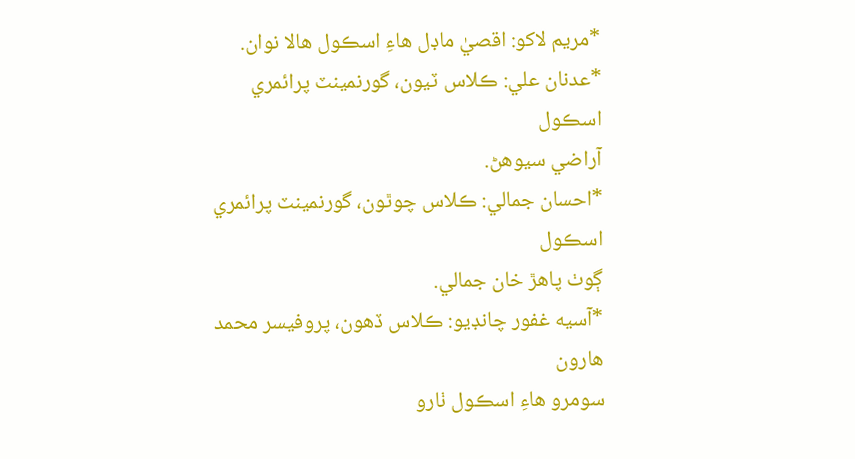*مريم لاکو: اقصيٰ ماڊل هاءِ اسڪول هالا نوان.
*عدنان علي: ڪلاس ٽيون، گورنمينٽ پرائمري اسڪول
آراضي سيوھڻ.
*احسان جمالي: ڪلاس چوٿون، گورنمينٽ پرائمري اسڪول
ڳوٺ پاهڙ خان جمالي.
*آسيه غفور چانڊيو: ڪلاس ڏهون، پروفيسر محمد هارون
سومرو هاءِ اسڪول ٺارو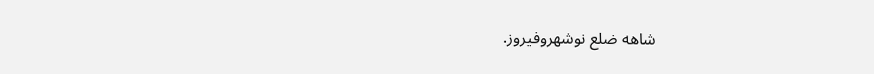شاهه ضلع نوشھروفيروز.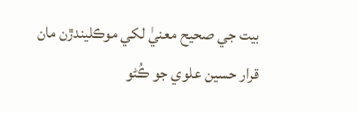بيت جي صحيح معنيٰ لکي موڪليندڙن مان
قرار حسين علوي جو ڪُڻو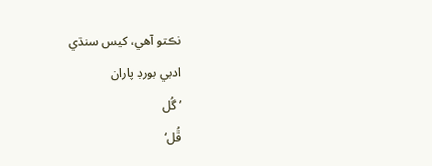نڪتو آھي، کيس سنڌي
ادبي بورڊ پاران
’گُل
ڦُل‘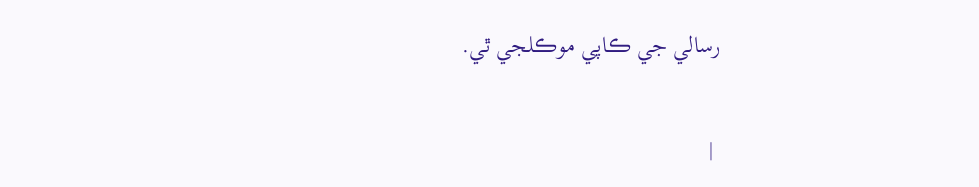رسالي جي ڪاپي موڪلجي ٿي.

 |